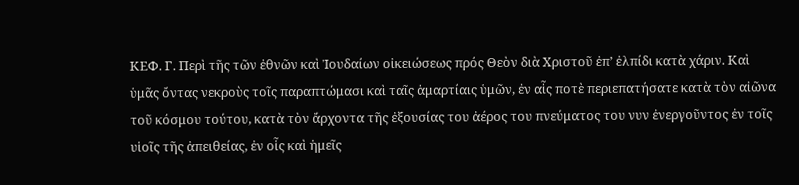ΚΕΦ. Γ. Περὶ τῆς τῶν ἐθνῶν καὶ Ἰουδαίων οἰκειώσεως πρός Θεὸν διὰ Χριστοῦ ἐπ’ ἐλπίδι κατὰ χάριν. Καὶ ὑμᾶς ὄντας νεκροὺς τοῖς παραπτώμασι καὶ ταῖς ἁμαρτίαις ὑμῶν, ἐν αἷς ποτὲ περιεπατήσατε κατὰ τὸν αἰῶνα τοῦ κόσμου τούτου, κατὰ τὸν ἄρχοντα τῆς ἐξουσίας του ἀέρος του πνεύματος του νυν ἐνεργοῦντος ἐν τοῖς υἱοῖς τῆς ἀπειθείας, ἐν οἷς καὶ ἡμεῖς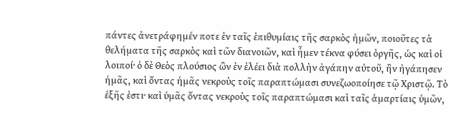πάντες ἀνετράφημέν ποτε ἐν ταῖς ἐπιθυμίαις τῆς σαρκὸς ἡμῶν, ποιοῦτες τὰ θελήματα τῆς σαρκὸς καὶ τῶν διανοιῶν, καὶ ἦμεν τέκνα φύσει ὀργῆς, ὡς καὶ οἱ λοιποί· ὁ δὲ Θεὸς πλούσιος ὢν ἐν ἐλέει διὰ πολλὴν ἀγάπην αὐτοῦ, ἢν ἠγάπησεν ἡμᾶς, καὶ ὄντας ἡμᾶς νεκροὺς τοῖς παραπτώμασι συνεζωοποίησε τῷ Χριστῷ. Τὸ ἑξῆς ἐστι· καὶ ὑμᾶς ὄντας νεκροὺς τοῖς παραπτώμασι καὶ ταῖς ἁμαρτίαις ὑμῶν,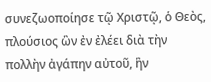συνεζωοποίησε τῷ Χριστῷ, ὁ Θεὸς, πλούσιος ὣν ἐν ἐλέει διὰ τὴν πολλὴν ἀγάπην αὐτοῦ, ἣν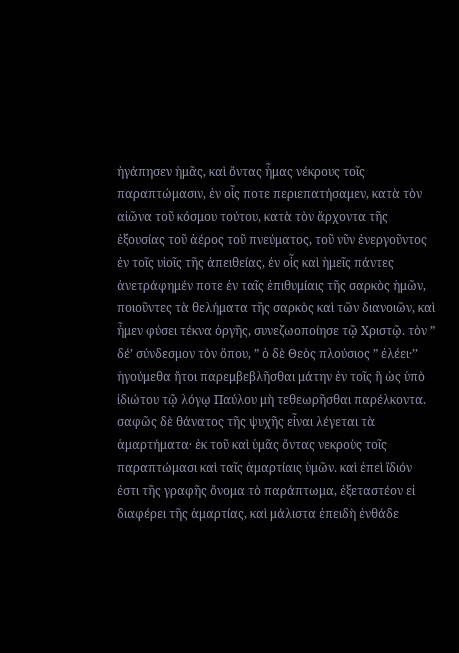ἠγάπησεν ἡμᾶς, καὶ ὄντας ἧμας νέκρους τοῖς παραπτώμασιν, ἐν οἷς ποτε περιεπατήσαμεν, κατὰ τὸν αἰῶνα τοῦ κόσμου τούτου, κατὰ τὸν ἄρχοντα τῆς ἐξουσίας τοῦ ἀέρος τοῦ πνεύματος, τοῦ νῦν ἐνεργοῦντος ἐν τοῖς υἱοῖς τῆς ἀπειθείας, ἐν οἷς καὶ ἡμεῖς πάντες ἀνετράφημέν ποτε ἐν ταῖς ἐπιθυμίαις τῆς σαρκὸς ἡμῶν, ποιοῦντες τὰ θελήματα τῆς σαρκὸς καὶ τῶν διανοιῶν, καὶ ἦμεν φύσει τέκνα ὀργῆς, συνεζωοποίησε τῷ Χριστῷ. τὸν ” δέ’ σύνδεσμον τὸν ὅπου, ” ὁ δὲ Θεὸς πλούσιος ” ἐλέει·’’ ἡγούμεθα ἤτοι παρεμβεβλῆσθαι μάτην ἐν τοῖς ἣ ὡς ὑπὸ ἰδιώτου τῷ λόγῳ Παύλου μὴ τεθεωρῆσθαι παρέλκοντα. σαφῶς δὲ θάνατος τῆς ψυχῆς εἶναι λέγεται τὰ ἁμαρτήματα· ἐκ τοῦ καὶ ὑμᾶς ὄντας νεκροὺς τοῖς παραπτώμασι καὶ ταῖς ἁμαρτίαις ὑμῶν. καὶ ἐπεὶ ἴδιόν ἐστι τῆς γραφῆς ὄνομα τὸ παράπτωμα, ἐξεταστέον εἰ διαφέρει τῆς ἁμαρτίας, καὶ μάλιστα ἐπειδὴ ἐνθάδε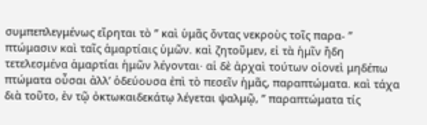συμπεπλεγμένως εἴρηται τὸ ” καὶ ὑμᾶς ὄντας νεκροὺς τοῖς παρα- ” πτώμασιν καὶ ταῖς ἁμαρτίαις ὑμῶν. καὶ ζητοῦμεν, εἰ τὰ ἡμῖν ἤδη τετελεσμένα ἁμαρτίαι ἡμῶν λέγονται· αἱ δὲ ἀρχαὶ τούτων οἱονεὶ μηδέπω πτώματα οὖσαι ἀλλ’ ὁδεύουσα ἐπὶ τὸ πεσεῖν ἡμᾶς, παραπτώματα. καὶ τάχα διὰ τοῦτο, ἐν τῷ ὀκτωκαιδεκάτῳ λέγεται ψαλμῷ, ” παραπτώματα τίς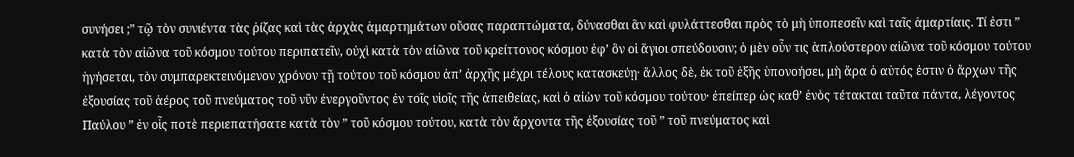συνήσει ;” τῷ τὸν συνιέντα τὰς ῥίζας καὶ τὰς ἀρχὰς ἁμαρτημάτων οὔσας παραπτώματα, δύνασθαι ἃν καὶ φυλάττεσθαι πρὸς τὸ μὴ ὑποπεσεῖν καὶ ταῖς ἁμαρτίαις. Τί ἐστι ” κατὰ τὸν αἰῶνα τοῦ κόσμου τούτου περιπατεῖν, οὐχὶ κατὰ τὸν αἰῶνα τοῦ κρείττονος κόσμου ἐφ’ ὃν οἱ ἅγιοι σπεύδουσιν; ὁ μὲν οὖν τις ἁπλούστερον αἰῶνα τοῦ κόσμου τούτου ἡγήσεται, τὸν συμπαρεκτεινόμενον χρόνον τῇ τούτου τοῦ κόσμου ἀπ’ ἀρχῆς μέχρι τέλους κατασκεύῃ· ἄλλος δὲ, ἐκ τοῦ ἑξῆς ὑπονοήσει, μὴ ἄρα ὁ αὐτός ἐστιν ὁ ἄρχων τῆς ἐξουσίας τοῦ ἀέρος τοῦ πνεύματος τοῦ νῦν ἐνεργοῦντος ἐν τοῖς υἱοῖς τῆς ἀπειθείας, καὶ ὁ αἰὼν τοῦ κόσμου τούτου· ἐπείπερ ὡς καθ’ ἑνὸς τέτακται ταῦτα πάντα, λέγοντος Παύλου ” ἐν οἷς ποτὲ περιεπατήσατε κατὰ τὸν ” τοῦ κόσμου τούτου, κατὰ τὸν ἄρχοντα τῆς ἐξουσίας τοῦ ” τοῦ πνεύματος καὶ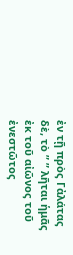ἐν τῇ πρὸς Γἀλάτας δὲ, τὸ ” ” λῆται ἡμᾶς ἐκ τοῦ αἰῶνος τοῦ ἐνεστῶτος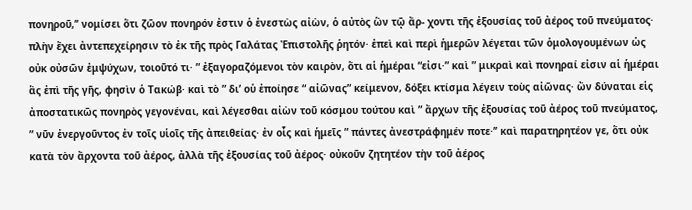πονηροῦ,’’ νομίσει ὅτι ζῶον πονηρόν ἐστιν ὁ ἐνεστὼς αἰὼν, ὁ αὐτὸς ὣν τῷ ἄρ- χοντι τῆς ἐξουσίας τοῦ ἀέρος τοῦ πνεύματος· πλὴν ἔχει ἀντεπεχείρησιν τὸ ἐκ τῆς πρὸς Γαλάτας Ἐπιστολῆς ῥητόν· ἐπεὶ καὶ περὶ ἡμερῶν λέγεται τῶν ὁμολογουμένων ὡς οὐκ οὐσῶν ἐμψύχων, τοιοῦτό τι· ” ἐξαγοραζόμενοι τὸν καιρὸν, ὅτι αἱ ἡμέραι “εἰσι·” καὶ ” μικραὶ καὶ πονηραί εἰσιν αἱ ἡμέραι ἃς ἐπὶ τῆς γῆς, φησὶν ὁ Τακώβ· καὶ τὸ ” δι’ οὑ ἐποίησε “ αἰῶνας” κείμενον, δόξει κτίσμα λέγειν τοὺς αἰῶνας· ὤν δύναται εἱς ἀποστατικῶς πονηρὸς γεγονέναι, καὶ λέγεσθαι αἰὼν τοῦ κόσμου τούτου καὶ ” ἄρχων τῆς ἐξουσίας τοῦ ἀέρος τοῦ πνεύματος, ” νῦν ἐνεργοῦντος ἐν τοῖς υἱοῖς τῆς ἀπειθείας· ἐν οἷς καὶ ἡμεῖς ” πάντες ἀνεστράφημέν ποτε·’’ καὶ παρατηρητέον γε, ὅτι οὐκ κατὰ τὸν ἄρχοντα τοῦ ἀέρος, ἀλλὰ τῆς ἐξουσίας τοῦ ἀέρος· οὐκοῦν ζητητέον τὴν τοῦ ἀέρος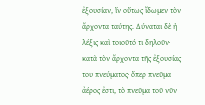ἐξουσίαν, ἵν οὕτως ἴδωμεν τὸν ἄρχοντα ταύτης. Δύναται δὲ ἡ λέξις καὶ τοιοῦτό τι δηλοῦν· κατὰ τὸν ἄρχοντα τῆς ἐξουσίας του πνεύματος· ὅπερ πνεῦμα ἀέρος ἐστι, τὸ πνεῦμα τοῦ νῦν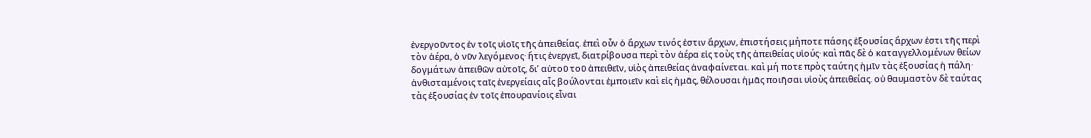ἐνεργοῦντος ἐν τοῖς υἱοῖς τῆς ἀπειθείας. ἐπεὶ οὖν ὁ ἄρχων τινός ἐστιν ἄρχων, ἐπιστήσεις μήποτε πάσης ἐξουσίας ἄρχων ἐστι τῆς περὶ τὸν ἀέρα, ὁ νῦν λεγόμενος· ἥτις ἐνεργεῖ, διατρίβουσα περὶ τὸν ἀέρα εἰς τοὺς τῆς ἀπειθείας υἱούς· καὶ πᾶς δὲ ὁ καταγγελλομένων θείων δογμάτων ἀπειθῶν αὐτοῖς, δι’ αὐτοῦ τοῦ ἀπειθεῖν, υἱὸς ἀπειθείας ἀναφαίνεται. καὶ μή ποτε πρὸς ταύτης ἡμῖν τὰς ἐξουσίας ἡ πάλη· ἀνθισταμένοις ταῖς ἐνεργείαις αἷς βούλονται ἐμποιεῖν καὶ εἰς ἡμᾶς, θέλουσαι ἡμᾶς ποιῆσαι υἱοὺς ἀπειθείας. οὐ θαυμαστὸν δὲ ταύτας τὰς ἐξουσίας ἐν τοῖς ἐπουρανίοις εἶναι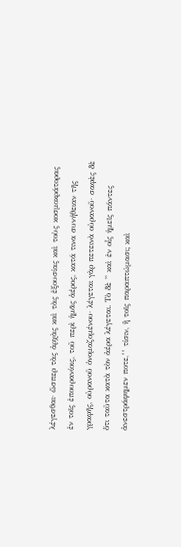λέγεσθαι· ὥσπερ τὰς ἀρχὰς καὶ τὰς ἐξουσίας καὶ τοὺς κοσμοκράτορας ἐν τοῖς ἐπουρανίοις, τοῦ περὶ ἡμᾶς ἀέρος, κατά τινα συνήθειαν τῆς γραφῆς, οὐρανοῦ ὀνομαζομένου· λέγεται γὰρ πετεινὰ οὐρανοῦ· σαφὲς δὲ ὅτι ταῦτα κατὰ τὸν ἀέρα λέγεται. Τὸ δὲ ” καὶ ἐν οἷς ἡμεῖς πάντες ἀνεστράφημεν ποτε,’’ τίσιν, ἣ τοῖς παραπτώμασι; καὶ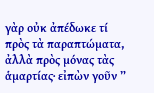γὰρ οὐκ ἀπέδωκε τί πρὸς τὰ παραπτώματα, ἀλλὰ πρὸς μόνας τὰς ἁμαρτίας· εἰπὼν γοῦν ”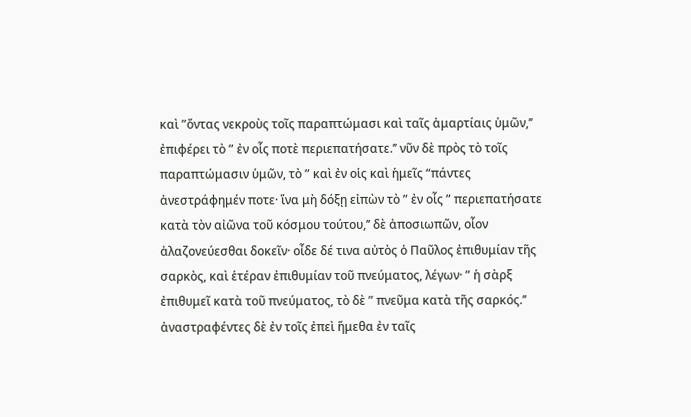καὶ ”ὄντας νεκροὺς τοῖς παραπτώμασι καὶ ταῖς ἁμαρτίαις ὑμῶν,’’ ἐπιφέρει τὸ ” ἐν οἷς ποτὲ περιεπατήσατε.’’ νῦν δὲ πρὸς τὸ τοῖς παραπτώμασιν ὑμῶν, τὸ ” καὶ ἐν οἱς καὶ ἡμεῖς “πάντες ἀνεστράφημέν ποτε· ἵνα μὴ δόξῃ εἰπὼν τὸ ” ἐν οἷς ” περιεπατήσατε κατὰ τὸν αἰῶνα τοῦ κόσμου τούτου,’’ δὲ ἀποσιωπῶν, οἷον ἀλαζονεύεσθαι δοκεῖν· οἶδε δέ τινα αὐτὸς ὁ Παῦλος ἐπιθυμίαν τῆς σαρκὸς, καὶ ἑτέραν ἐπιθυμίαν τοῦ πνεύματος, λέγων· ” ἡ σὰρξ ἐπιθυμεῖ κατὰ τοῦ πνεύματος, τὸ δὲ ” πνεῦμα κατὰ τῆς σαρκός.’’ ἀναστραφέντες δὲ ἐν τοῖς ἐπεὶ ἥμεθα ἐν ταῖς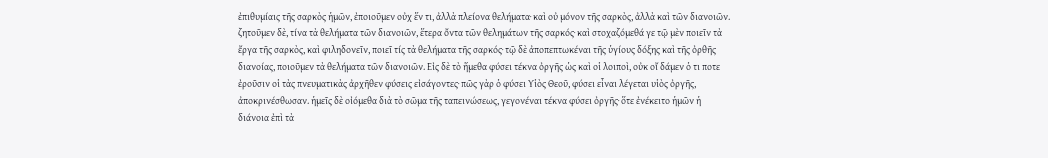ἐπιθυμίαις τῆς σαρκὸς ἡμῶν, ἐποιοῦμεν οὐχ ἕν τι, ἀλλὰ πλείονα θελήματα· καὶ οὐ μόνον τῆς σαρκὸς, ἀλλὰ καὶ τῶν διανοιῶν. ζητοῦμεν δὲ, τίνα τὰ θελήματα τῶν διανοιῶν, ἕτερα ὄντα τῶν θελημάτων τῆς σαρκός· καὶ στοχαζόμεθά γε τῷ μὲν ποιεῖν τὰ ἔργα τῆς σαρκὸς, καὶ φιληδονεῖν, ποιεῖ τίς τὰ θελήματα τῆς σαρκός· τῷ δὲ ἀποπεπτωκέναι τῆς ὑγίους δόξης καὶ τῆς ὀρθῆς διανοίας, ποιοῦμεν τὰ θελήματα τῶν διανοιῶν. Εἰς δὲ τὸ ἥμεθα φύσει τέκνα ὀργῆς ὡς καὶ οἱ λοιποὶ, οὐκ οἴ δάμεν ὁ τι ποτε ἐροῦσιν οἱ τὰς πνευματικὰς ἀρχῆθεν φύσεις εἰσάγοντες· πῶς γὰρ ὁ φύσει Υἱὸς Θεοῦ, φύσει εἶναι λέγεται υἱὸς ὀργῆς, ἀποκρινέσθωσαν. ἡμεῖς δὲ οἰόμεθα διὰ τὸ σῶμα τῆς ταπεινώσεως, γεγονέναι τέκνα φύσει ὀργῆς· ὅτε ἐνέκειτο ἡμῶν ἡ διάνοια ἐπὶ τὰ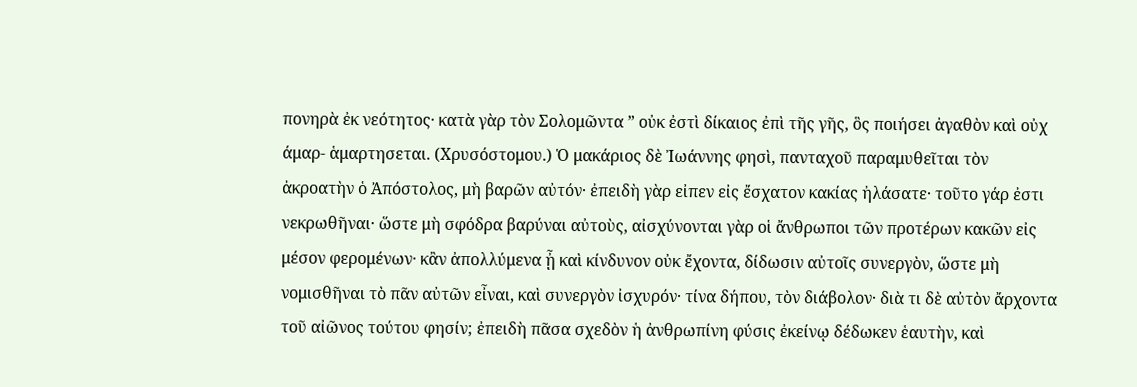πονηρὰ ἐκ νεότητος· κατὰ γὰρ τὸν Σολομῶντα ” οὐκ ἐστὶ δίκαιος ἐπὶ τῆς γῆς, ὃς ποιήσει ἀγαθὸν καὶ οὐχ άμαρ- ἁμαρτησεται. (Χρυσόστομου.) Ὁ μακάριος δὲ Ἰωάννης φησὶ, πανταχοῦ παραμυθεῖται τὸν ἀκροατὴν ὁ Ἀπόστολος, μὴ βαρῶν αὐτόν· ἐπειδὴ γὰρ εἰπεν εἰς ἔσχατον κακίας ἠλάσατε· τοῦτο γάρ ἐστι νεκρωθῆναι· ὥστε μὴ σφόδρα βαρύναι αὐτοὺς, αἰσχύνονται γὰρ οἱ ἄνθρωποι τῶν προτέρων κακῶν εἰς μέσον φερομένων· κἂν ἀπολλύμενα ᾖ καὶ κίνδυνον οὐκ ἔχοντα, δίδωσιν αὐτοῖς συνεργὸν, ὥστε μὴ νομισθῆναι τὸ πᾶν αὐτῶν εἶναι, καὶ συνεργὸν ἰσχυρόν· τίνα δήπου, τὸν διάβολον· διὰ τι δὲ αὐτὸν ἄρχοντα τοῦ αἰῶνος τούτου φησίν; ἐπειδὴ πᾶσα σχεδὸν ἡ ἀνθρωπίνη φύσις ἐκείνῳ δέδωκεν ἑαυτὴν, καὶ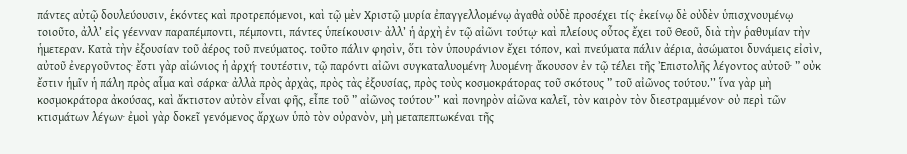πάντες αὐτῷ δουλεύουσιν, ἑκόντες καὶ προτρεπόμενοι, καὶ τῷ μὲν Χριστῷ μυρία ἐπαγγελλομένῳ ἀγαθὰ οὐδὲ προσέχει τίς· ἐκείνῳ δὲ οὐδὲν ὑπισχνουμένῳ τοιοῦτο, ἀλλ’ εἰς γέενναν παραπέμποντι, πέμποντι, πάντες ὑπείκουσιν· ἀλλ’ ἡ ἀρχὴ ἐν τῷ αἰῶνι τούτῳ· καὶ πλείους οὗτος ἔχει τοῦ Θεοῦ, διὰ τὴν ῥαθυμίαν τὴν ἡμετεραν. Κατὰ τὴν ἐξουσίαν τοῦ ἀέρος τοῦ πνεύματος. τοῦτο πάλιν φησὶν, ὅτι τὸν ὑπουράνιον ἔχει τόπον, καὶ πνεύματα πάλιν ἀέρια, ἀσώματοι δυνάμεις εἰσὶν, αὐτοῦ ἐνεργοῦντος· ἔστι γὰρ αἰώνιος ἡ ἀρχή· τουτέστιν, τῷ παρόντι αἰῶνι συγκαταλυομένη· λυομένη· ἄκουσον ἐν τῷ τέλει τῆς Ἐπιστολῆς λέγοντος αὐτοῦ· ” οὐκ ἔστιν ἡμῖν ἡ πάλη πρὸς αἷμα καὶ σάρκα· ἀλλὰ πρὸς ἀρχὰς, πρὸς τὰς ἐξουσίας, πρὸς τοὺς κοσμοκράτορας τοῦ σκότους ” τοῦ αἰῶνος τούτου.’’ ἵνα γὰρ μὴ κοσμοκράτορα ἀκούσας, καὶ ἄκτιστον αὐτὸν εἶναι φῆς, εἶπε τοῦ ” αἰῶνος τούτου·’’ καὶ πονηρὸν αἰῶνα καλεῖ, τὸν καιρὸν τὸν διεστραμμένον· οὐ περὶ τῶν κτισμάτων λέγων· ἐμοὶ γὰρ δοκεῖ γενόμενος ἄρχων ὑπὸ τὸν οὐρανὸν, μὴ μεταπεπτωκέναι τῆς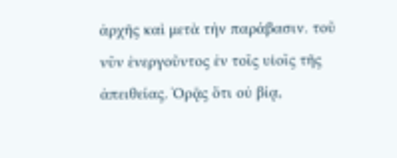ἀρχῆς καὶ μετὰ τὴν παράβασιν. τοῦ νῦν ἐνεργοῦντος ἐν τοῖς υἱοῖς τῆς ἀπειθείας. Ὁρᾷς ὅτι οὐ βίᾳ,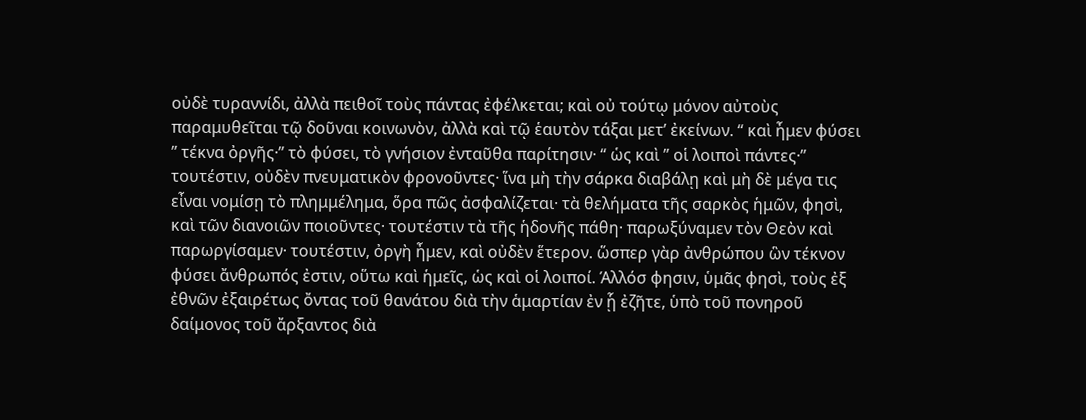οὐδὲ τυραννίδι, ἀλλὰ πειθοῖ τοὺς πάντας ἐφέλκεται; καὶ οὐ τούτῳ μόνον αὐτοὺς παραμυθεῖται τῷ δοῦναι κοινωνὸν, ἀλλὰ καὶ τῷ ἑαυτὸν τάξαι μετ’ ἐκείνων. “ καὶ ἦμεν φύσει ” τέκνα ὀργῆς·” τὸ φύσει, τὸ γνήσιον ἐνταῦθα παρίτησιν· “ ὡς καὶ ” οἱ λοιποὶ πάντες·’’ τουτέστιν, οὐδὲν πνευματικὸν φρονοῦντες· ἵνα μὴ τὴν σάρκα διαβάλῃ καὶ μὴ δὲ μέγα τις εἶναι νομίσῃ τὸ πλημμέλημα, ὅρα πῶς ἀσφαλίζεται· τὰ θελήματα τῆς σαρκὸς ἡμῶν, φησὶ, καὶ τῶν διανοιῶν ποιοῦντες· τουτέστιν τὰ τῆς ἡδονῆς πάθη· παρωξύναμεν τὸν Θεὸν καὶ παρωργίσαμεν· τουτέστιν, ὀργὴ ἦμεν, καὶ οὐδὲν ἕτερον. ὥσπερ γὰρ ἀνθρώπου ὣν τέκνον φύσει ἄνθρωπός ἐστιν, οὕτω καὶ ἡμεῖς, ὡς καὶ οἱ λοιποί. Άλλόσ φησιν, ὑμᾶς φησὶ, τοὺς ἐξ ἐθνῶν ἐξαιρέτως ὄντας τοῦ θανάτου διὰ τὴν ἁμαρτίαν ἐν ᾗ ἐζῆτε, ὑπὸ τοῦ πονηροῦ δαίμονος τοῦ ἄρξαντος διὰ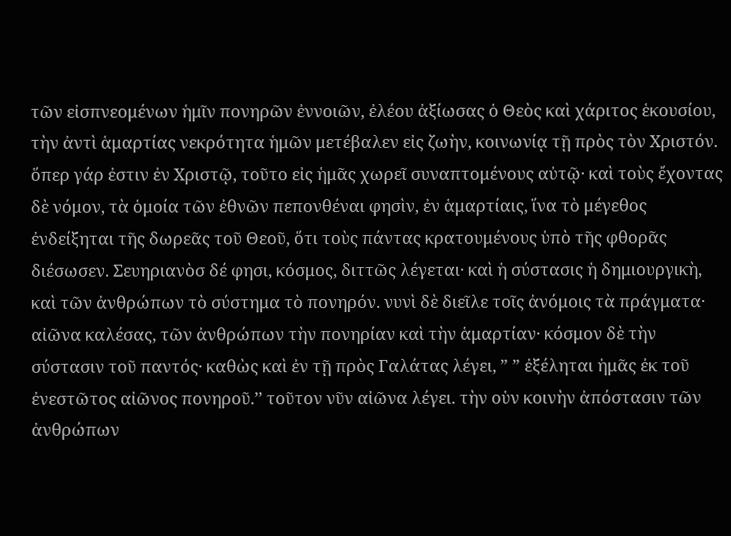τῶν εἰσπνεομένων ἡμῖν πονηρῶν ἐννοιῶν, ἐλέου ἀξίωσας ὁ Θεὸς καὶ χάριτος ἑκουσίου, τὴν ἀντὶ ἁμαρτίας νεκρότητα ἡμῶν μετέβαλεν εἰς ζωὴν, κοινωνίᾳ τῇ πρὸς τὸν Χριστόν. ὅπερ γάρ ἐστιν ἐν Χριστῷ, τοῦτο εἰς ἡμᾶς χωρεῖ συναπτομένους αὐτῷ· καὶ τοὺς ἔχοντας δὲ νόμον, τὰ ὁμοία τῶν ἐθνῶν πεπονθέναι φησὶν, ἐν ἁμαρτίαις, ἵνα τὸ μέγεθος ἐνδείξηται τῆς δωρεᾶς τοῦ Θεοῦ, ὅτι τοὺς πάντας κρατουμένους ὑπὸ τῆς φθορᾶς διέσωσεν. Σευηριανὸσ δέ φησι, κόσμος, διττῶς λέγεται· καὶ ἡ σύστασις ἡ δημιουργικὴ, καὶ τῶν ἀνθρώπων τὸ σύστημα τὸ πονηρόν. νυνὶ δὲ διεῖλε τοῖς ἀνόμοις τὰ πράγματα· αἰῶνα καλέσας, τῶν ἀνθρώπων τὴν πονηρίαν καὶ τὴν ἁμαρτίαν· κόσμον δὲ τὴν σύστασιν τοῦ παντός· καθὼς καὶ ἐν τῇ πρὸς Γαλάτας λέγει, ” ” ἐξέληται ἡμᾶς ἐκ τοῦ ἐνεστῶτος αἰῶνος πονηροῦ.’’ τοῦτον νῦν αἰῶνα λέγει. τὴν οὑν κοινὴν ἀπόστασιν τῶν ἀνθρώπων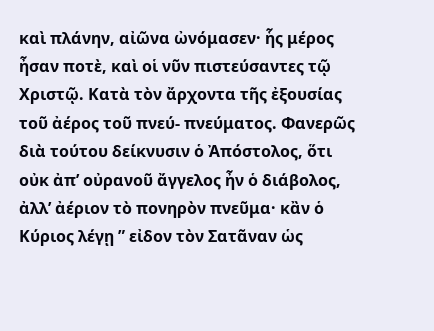καὶ πλάνην, αἰῶνα ὠνόμασεν· ἧς μέρος ἦσαν ποτὲ, καὶ οἱ νῦν πιστεύσαντες τῷ Χριστῷ. Κατὰ τὸν ἄρχοντα τῆς ἐξουσίας τοῦ ἀέρος τοῦ πνεύ- πνεύματος. Φανερῶς διὰ τούτου δείκνυσιν ὁ Ἀπόστολος, ὅτι οὐκ ἀπ’ οὐρανοῦ ἄγγελος ἦν ὁ διάβολος, ἀλλ’ ἀέριον τὸ πονηρὸν πνεῦμα· κἂν ὁ Κύριος λέγῃ ” εἰδον τὸν Σατᾶναν ὡς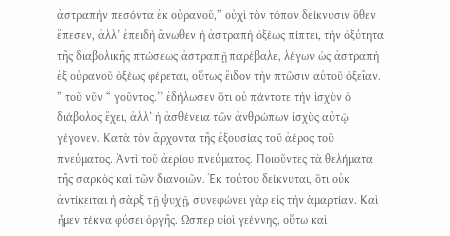ἀστραπὴν πεσόντα ἐκ οὐρανοῦ,” οὐχὶ τὸν τόπον δείκνυσιν ὅθεν ἔπεσεν, ἀλλ’ ἐπειδὴ ἄνωθεν ἡ ἀστραπὴ ὀξέως πίπτει, τὴν ὀξύτητα τῆς διαβολικῆς πτώσεως ἀστραπῇ παρέβαλε, λέγων ὡς ἀστραπὴ ἐξ οὐρανοῦ ὀξέως φέρεται, οὕτως ἔιδον τὴν πτῶσιν αὐτοῦ ὀξεῖαν. ” τοῦ νῦν “ γοῦντος.’’ ἐδήλωσεν ὅτι οὐ πάντοτε τὴν ἰσχὺν ὁ διάβολος ἔχει, ἀλλ’ ἡ ἀσθένεια τῶν ἀνθρώπων ἰσχὺς αὐτῷ γέγονεν. Κατὰ τὸν ἄρχοντα τῆς ἐξουσίας τοῦ ἀέρος τοῦ πνεύματος. Ἀντὶ τοῦ ἀερίου πνεύματος. Ποιοῦντες τὰ θελήματα τῆς σαρκὸς καὶ τῶν διανοιῶν. Ἐκ τούτου δείκνυται, ὅτι οὐκ ἀντίκειται ἡ σὰρξ τῇ ψυχῇ, συνεφώνει γὰρ εἰς τὴν ἁμαρτίαν. Καὶ ἦμεν τέκνα φύσει ὀργῆς. Ωσπερ υἱοὶ γεέννης, οὕτω καὶ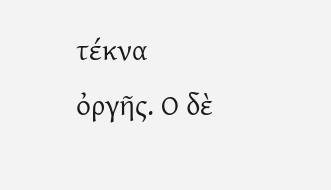τέκνα ὀργῆς. Ο δὲ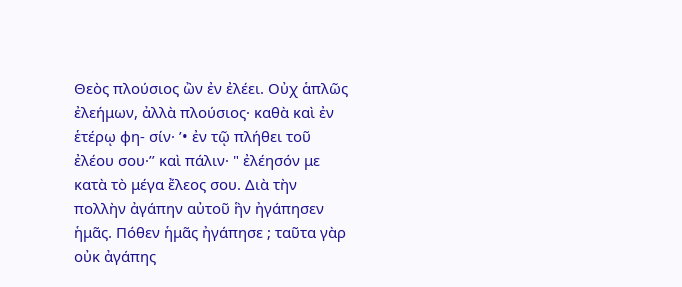Θεὸς πλούσιος ὢν ἐν ἐλέει. Οὐχ ἁπλῶς ἐλεήμων, ἀλλὰ πλούσιος· καθὰ καὶ ἐν ἑτέρῳ φη- σίν· ’• ἐν τῷ πλήθει τοῦ ἐλέου σου·’’ καὶ πάλιν· " ἐλέησόν με κατὰ τὸ μέγα ἔλεος σου. Διὰ τὴν πολλὴν ἀγάπην αὐτοῦ ἣν ἠγάπησεν ἡμᾶς. Πόθεν ἡμᾶς ἠγάπησε ; ταῦτα γὰρ οὐκ ἀγάπης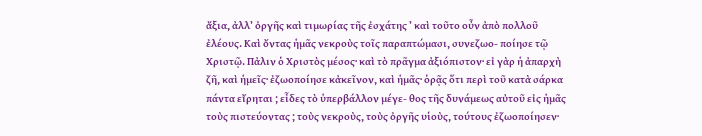ἄξια, ἀλλ’ ὀργῆς καὶ τιμωρίας τῆς ἐσχάτης ’ καὶ τοῦτο οὖν ἀπὸ πολλοῦ ἐλέους. Καὶ ὄντας ἡμᾶς νεκροὺς τοῖς παραπτώμασι, συνεζωο- ποίησε τῷ Χριστῷ. Πἀλιν ὁ Χριστὸς μέσος· καὶ τὸ πρᾶγμα ἀξιόπιστον· εἰ γὰρ ἡ ἀπαρχὴ ζῆ, καὶ ἡμεῖς· ἐζωοποίησε κἀκεῖνον, καὶ ἡμᾶς· ὁρᾷς ὅτι περὶ τοῦ κατὰ σάρκα πάντα εἴρηται ; εἶδες τὸ ὑπερβάλλον μέγε- θος τῆς δυνάμεως αὐτοῦ εἰς ἡμᾶς τοὺς πιστεύοντας ; τοὺς νεκροὺς, τοὺς ὀργῆς υἱοὺς, τούτους ἐζωοποίησεν·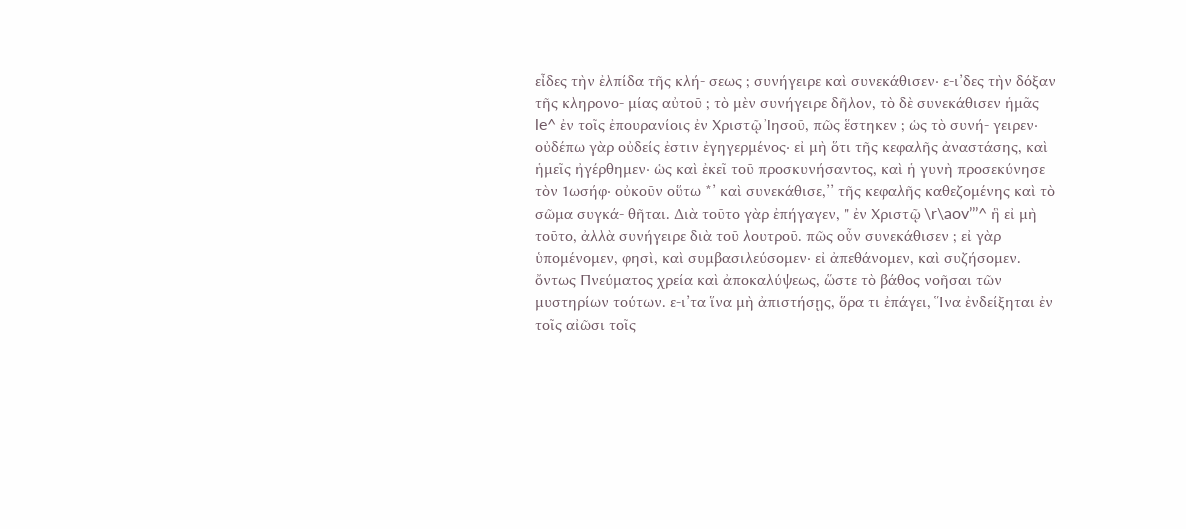εἶδες τὴν ἐλπίδα τῆς κλή- σεως ; συνήγειρε καὶ συνεκάθισεν· ε-ι’δες τὴν δόξαν τῆς κληρονο- μίας αὐτοῦ ; τὸ μὲν συνήγειρε δῆλον, τὸ δὲ συνεκάθισεν ἡμᾶς le^ ἐν τοῖς ἐπουρανίοις ἐν Χριστῷ Ἰησοῦ, πῶς ἕστηκεν ; ὡς τὸ συνή- γειρεν· οὐδέπω γὰρ οὐδείς ἐστιν ἐγηγερμένος· εἰ μὴ ὅτι τῆς κεφαλῆς ἀναστάσης, καὶ ἡμεῖς ἠγέρθημεν· ὡς καὶ ἐκεῖ τοῦ προσκυνήσαντος, καὶ ἡ γυνὴ προσεκύνησε τὸν 1ωσήφ· οὐκοῦν οὕτω *’ καὶ συνεκάθισε,’’ τῆς κεφαλῆς καθεζομένης καὶ τὸ σῶμα συγκά- θῆται. Διὰ τοῦτο γὰρ ἐπήγαγεν, " ἐν Χριστῷ \r\aov’’’^ ἣ εἰ μὴ τοῦτο, ἀλλὰ συνήγειρε διὰ τοῦ λουτροῦ. πῶς οὖν συνεκάθισεν ; εἰ γὰρ ὑπομένομεν, φησὶ, καὶ συμβασιλεύσομεν· εἰ ἀπεθάνομεν, καὶ συζήσομεν. ὄντως Πνεύματος χρεία καὶ ἀποκαλύψεως, ὥστε τὸ βάθος νοῆσαι τῶν μυστηρίων τούτων. ε-ι’τα ἵνα μὴ ἀπιστήσῃς, ὅρα τι ἐπάγει, Ἵνα ἐνδείξηται ἐν τοῖς αἰῶσι τοῖς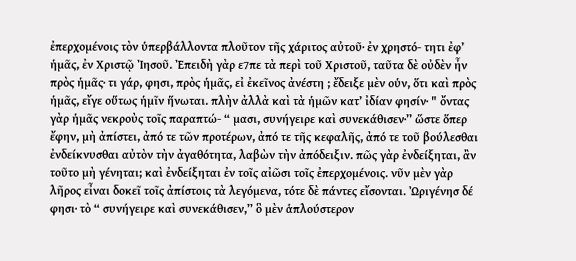ἐπερχομένοις τὸν ὑπερβάλλοντα πλοῦτον τῆς χάριτος αὐτοῦ· ἐν χρηστό- τητι ἐφ’ ἡμᾶς, ἐν Χριστῷ Ἰησοῦ. Ἐπειδὴ γὰρ ε7πε τὰ περὶ τοῦ Χριστοῦ, ταῦτα δὲ οὐδὲν ἦν πρὸς ἡμᾶς· τι γάρ, φησι, πρὸς ἡμᾶς, εἰ ἐκεῖνος ἀνέστη ; ἔδειξε μὲν οὑν, ὅτι καὶ πρὸς ἡμᾶς, εἴγε οὕτως ἡμῖν ἥνωται. πλὴν ἀλλὰ καὶ τὰ ἡμῶν κατ’ ἰδίαν φησίν· " ὄντας γὰρ ἡμᾶς νεκροὺς τοῖς παραπτώ- “ μασι, συνήγειρε καὶ συνεκάθισεν·’’ ὥστε ὅπερ ἔφην, μὴ ἀπίστει, ἀπό τε τῶν προτέρων, ἀπό τε τῆς κεφαλῆς, ἀπό τε τοῦ βούλεσθαι ἐνδείκνυσθαι αὐτὸν τὴν ἀγαθότητα, λαβὼν τὴν ἀπόδειξιν. πῶς γὰρ ἐνδείξηται, ἂν τοῦτο μὴ γένηται; καὶ ἐνδείξηται ἐν τοῖς αἰῶσι τοῖς ἐπερχομένοις. νῦν μὲν γὰρ λῆρος εἶναι δοκεῖ τοῖς ἀπίστοις τὰ λεγόμενα, τότε δὲ πάντες εἴσονται. Ὠριγένησ δέ φησι· τὸ “ συνήγειρε καὶ συνεκάθισεν,’’ ὃ μὲν ἁπλούστερον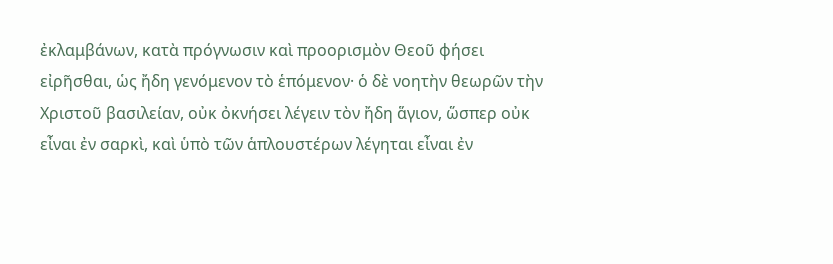ἐκλαμβάνων, κατὰ πρόγνωσιν καὶ προορισμὸν Θεοῦ φήσει εἰρῆσθαι, ὡς ἤδη γενόμενον τὸ ἑπόμενον· ὁ δὲ νοητὴν θεωρῶν τὴν Χριστοῦ βασιλείαν, οὐκ ὀκνήσει λέγειν τὸν ἤδη ἅγιον, ὥσπερ οὐκ εἶναι ἐν σαρκὶ, καὶ ὑπὸ τῶν ἁπλουστέρων λέγηται εἶναι ἐν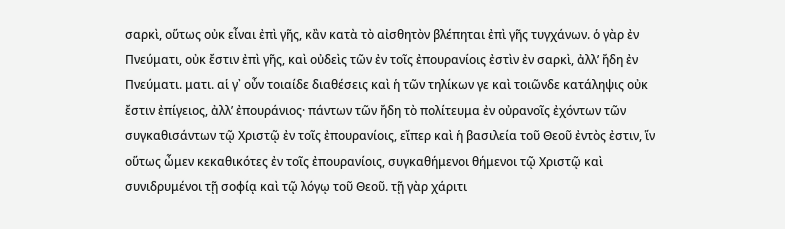σαρκὶ, οὕτως οὐκ εἶναι ἐπὶ γῆς, κἂν κατὰ τὸ αἰσθητὸν βλέπηται ἐπὶ γῆς τυγχάνων. ὁ γὰρ ἐν Πνεύματι, οὐκ ἔστιν ἐπὶ γῆς, καὶ οὐδεὶς τῶν ἐν τοῖς ἐπουρανίοις ἐστὶν ἐν σαρκὶ, ἀλλ’ ἤδη ἐν Πνεύματι. ματι. αἱ γ᾿ οὖν τοιαίδε διαθέσεις καὶ ἡ τῶν τηλίκων γε καὶ τοιῶνδε κατάληψις οὐκ ἔστιν ἐπίγειος, ἀλλ’ ἐπουράνιος· πάντων τῶν ἤδη τὸ πολίτευμα ἐν οὐρανοῖς ἐχόντων τῶν συγκαθισάντων τῷ Χριστῷ ἐν τοῖς ἐπουρανίοις, εἴπερ καὶ ἡ βασιλεία τοῦ Θεοῦ ἐντὸς ἐστιν, ἵν οὕτως ὦμεν κεκαθικότες ἐν τοῖς ἐπουρανίοις, συγκαθήμενοι θήμενοι τῷ Χριστῷ καὶ συνιδρυμένοι τῇ σοφίᾳ καὶ τῷ λόγῳ τοῦ Θεοῦ. τῇ γὰρ χάριτι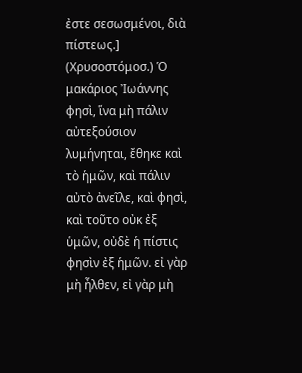ἐστε σεσωσμένοι, διὰ πίστεως.] (Χρυσοστόμοσ.) Ὁ μακάριος Ἰωάννης φησὶ, ἵνα μὴ πάλιν αὐτεξούσιον λυμήνηται, ἔθηκε καὶ τὸ ἡμῶν, καὶ πάλιν αὐτὸ ἀνεῖλε, καὶ φησὶ, καὶ τοῦτο οὐκ ἐξ ὑμῶν, οὐδὲ ἡ πίστις φησὶν ἐξ ἡμῶν. εἰ γὰρ μὴ ἦλθεν, εἰ γὰρ μὴ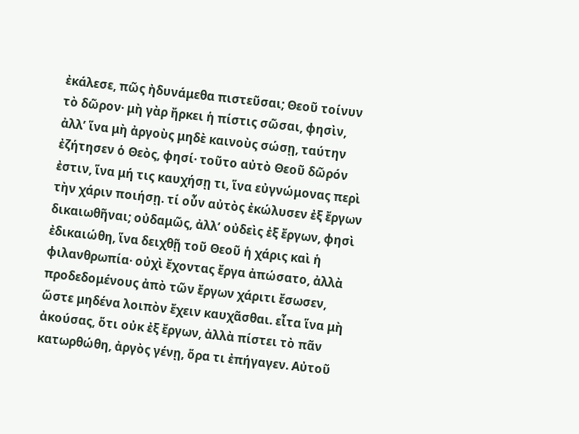ἐκάλεσε, πῶς ἠδυνάμεθα πιστεῦσαι; Θεοῦ τοίνυν τὸ δῶρον· μὴ γὰρ ἤρκει ἡ πίστις σῶσαι, φησὶν, ἀλλ’ ἵνα μὴ ἀργοὺς μηδὲ καινοὺς σώσῃ, ταύτην ἐζήτησεν ὁ Θεὸς, φησί· τοῦτο αὐτὸ Θεοῦ δῶρόν ἐστιν, ἵνα μή τις καυχήσῃ τι, ἵνα εὐγνώμονας περὶ τὴν χάριν ποιήσῃ. τί οὖν αὐτὸς ἐκώλυσεν ἐξ ἔργων δικαιωθῆναι; οὐδαμῶς, ἀλλ’ οὐδεὶς ἐξ ἔργων, φησὶ ἐδικαιώθη, ἵνα δειχθῇ τοῦ Θεοῦ ἡ χάρις καὶ ἡ φιλανθρωπία· οὐχὶ ἔχοντας ἔργα ἀπώσατο, ἀλλὰ προδεδομένους ἀπὸ τῶν ἔργων χάριτι ἔσωσεν, ὥστε μηδένα λοιπὸν ἔχειν καυχᾶσθαι. εἶτα ἵνα μὴ ἀκούσας, ὅτι οὐκ ἐξ ἔργων, ἀλλὰ πίστει τὸ πᾶν κατωρθώθη, ἀργὸς γένῃ, ὅρα τι ἐπήγαγεν. Αὐτοῦ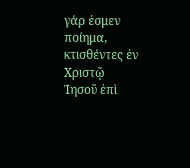γάρ ἐσμεν ποίημα, κτισθέντες ἐν Χριστῷ Ἰησοῦ ἐπὶ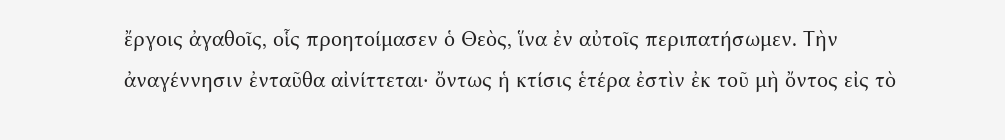ἔργοις ἀγαθοῖς, οἷς προητοίμασεν ὁ Θεὸς, ἵνα ἐν αὐτοῖς περιπατήσωμεν. Τὴν ἀναγέννησιν ἐνταῦθα αἰνίττεται· ὄντως ἡ κτίσις ἑτέρα ἐστὶν ἐκ τοῦ μὴ ὄντος εἰς τὸ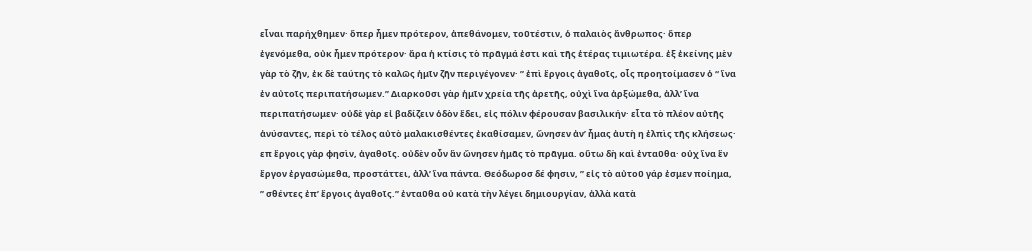εἶναι παρήχθημεν· ὅπερ ἦμεν πρότερον, ἀπεθάνομεν, τοῦτέστιν, ὁ παλαιὸς ἄνθρωπος· ὅπερ ἐγενόμεθα, οὐκ ἦμεν πρότερον· ἄρα ἡ κτίσις τὸ πρᾶγμά ἐστι καὶ τῆς ἑτέρας τιμιωτέρα. ἐξ ἐκείνης μὲν γὰρ τὸ ζῆν, ἐκ δὲ ταύτης τὸ καλῶς ἡμῖν ζῆν περιγέγονεν· ” ἐπὶ ἔργοις ἀγαθοῖς, οἷς προητοίμασεν ὁ “ ἵνα ἐν αὐτοῖς περιπατήσωμεν.’’ Διαρκοῦσι γὰρ ἡμῖν χρεία τῆς ἀρετῆς, οὐχὶ ἵνα ἀρξώμεθα, ἀλλ’ ἵνα περιπατήσωμεν· οὐδὲ γὰρ εἰ βαδίζειν ὁδὸν ἔδει, εἰς πόλιν φέρουσαν βασιλικήν· εἶτα τὸ πλέον αὐτῆς ἀνύσαντες, περὶ τὸ τέλος αὐτὸ μαλακισθέντες ἐκαθίσαμεν, ὤνησεν ἀν’ ἧμας ἀυτὴ η ἐλπὶς τῆς κλήσεως· επ ἔργοις γὰρ φησὶν, ἀγαθοῖς. οὐδὲν οὖν ἃν ὤνησεν ἡμᾶς τὸ πρᾶγμα. οὕτω δὴ καὶ ἐνταῦθα· οὐχ ἵνα ἓν ἔργον ἐργασώμεθα, προστάττει, ἀλλ’ ἵνα πάντα. Θεόδωροσ δέ φησιν, ” εἰς τὸ αὐτοῦ γάρ ἐσμεν ποίημα, ” σθέντες ἐπ’ ἔργοις ἀγαθοῖς.” ἐνταῦθα οὐ κατὰ τὴν λέγει δημιουργίαν, ἀλλὰ κατὰ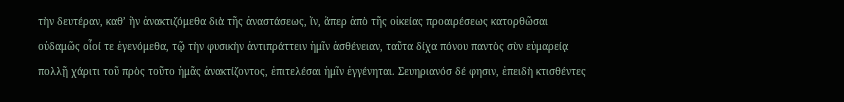τὴν δευτέραν, καθ’ ἣν ἀνακτιζόμεθα διὰ τῆς ἀναστάσεως, ἵν, ἅπερ ἀπὸ τῆς οἰκείας προαιρέσεως κατορθῶσαι οὐδαμῶς οἷοί τε ἐγενόμεθα, τῷ τὴν φυσικὴν ἀντιπράττειν ἡμῖν ἀσθένειαν, ταῦτα δίχα πόνου παντὸς σὺν εὐμαρείᾳ πολλῇ χάριτι τοῦ πρὸς τοῦτο ἡμᾶς ἀνακτίζοντος, ἐπιτελέσαι ἡμῖν ἐγγένηται. Σευηριανόσ δέ φησιν, ἐπειδὴ κτισθέντες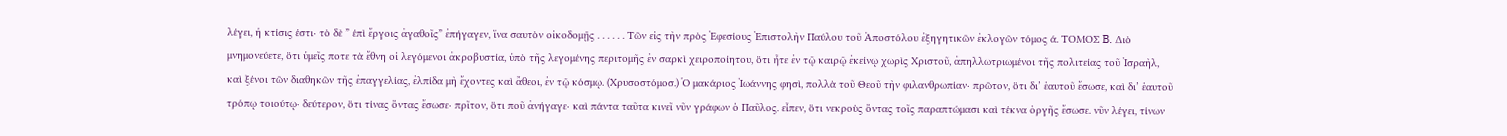λέγει, ἡ κτίσις έστι· τὸ δὲ ” έπὶ ἔργοις ἀγαθοῖς” ἐπήγαγεν, ἵνα σαυτὸν οἰκοδομῇς . . . . . . Τῶν εἰς τὴν πρὸς Ἐφεσίους Ἐπιστολὴν Παύλου τοῦ Ἀποστόλου ἐξηγητικῶν ἐκλογῶν τόμος ά. ΤΟΜΟΣ B. Διὸ μνημονεύετε, ὅτι ὑμεῖς ποτε τὰ ἔθνη οἱ λεγόμενοι ἀκροβυστία, ὑπὸ τῆς λεγομένης περιτομῆς ἐν σαρκὶ χειροποίητου, ὅτι ἦτε ἐν τῷ καιρῷ ἐκείνῳ χωρὶς Χριστοῦ, ἀπηλλωτριωμένοι τῆς πολιτείας τοῦ Ἰσραὴλ, καὶ ξένοι τῶν διαθηκῶν τῆς ἐπαγγελίας, ἐλπίδα μὴ ἔχοντες καὶ ἄθεοι, ἐν τῷ κόσμῳ. (Χρυσοστόμοσ.) Ὁ μακάριος Ἰωάννης φησὶ, πολλὰ τοῦ Θεοῦ τὴν φιλανθρωπίαν· πρῶτον, ὅτι δι’ ἑαυτοῦ ἔσωσε, καὶ δι’ ἑαυτοῦ τρόπῳ τοιούτῳ· δεύτερον, ὅτι τίνας ὄντας ἔσωσε· πρῖτον, ὅτι ποῦ ἀνήγαγε· καὶ πάντα ταῦτα κινεῖ νῦν γράφων ὁ Παῦλος. εἶπεν, ὅτι νεκροὺς ὄντας τοῖς παραπτώμασι καὶ τέκνα ὀργῆς ἔσωσε. νῦν λέγει, τίνων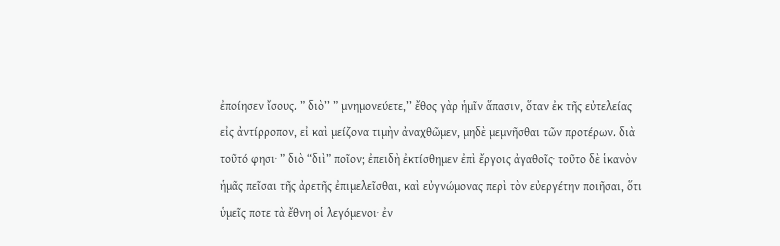ἐποίησεν ἴσους. ” διὸ’’ ” μνημονεύετε,’’ ἔθος γὰρ ἡμῖν ἅπασιν, ὅταν ἐκ τῆς εὐτελείας εἰς ἀντίρροπον, εἰ καὶ μείζονα τιμὴν ἀναχθῶμεν, μηδὲ μεμνῆσθαι τῶν προτέρων. διὰ τοῦτό φησι· ” διὸ “διὶ” ποῖον; ἐπειδὴ ἐκτίσθημεν ἐπὶ ἔργοις ἀγαθοῖς· τοῦτο δὲ ἱκανὸν ἡμᾶς πεῖσαι τῆς ἀρετῆς ἐπιμελεῖσθαι, καὶ εὐγνώμονας περὶ τὸν εὐεργέτην ποιῆσαι, ὅτι ὑμεῖς ποτε τὰ ἔθνη οἱ λεγόμενοι· ἐν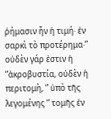ῥήμασιν ἦν ἡ τιμή· ἐν σαρκὶ τὸ προτέρημα·” οὐδὲν γάρ ἐστιν ἡ “ἀκροβυστία, οὐδὲν ἡ περιτομὴ, ” ὑπὸ τῆς λεγομένης “ τομῆς ἐν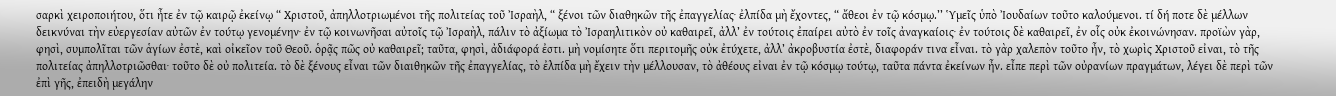σαρκὶ χειροποιήτου, ὅτι ἦτε ἐν τῷ καιρῷ ἐκείνῳ “ Χριστοῦ, ἀπηλλοτριωμένοι τῆς πολιτείας τοῦ Ἰσραὴλ, “ ξένοι τῶν διαθηκῶν τῆς ἐπαγγελίας· ἐλπίδα μὴ ἔχοντες, “ ἄθεοι ἐν τῷ κόσμῳ.’’ Ὑμεῖς ὑπὸ Ἰουδαίων τοῦτο καλούμενοι. τί δή ποτε δὲ μέλλων δεικνύναι τὴν εὐεργεσίαν αὐτῶν ἐν τούτῳ γενομένην· ἐν τῷ κοινωνῆσαι αὐτοῖς τῷ Ἰσραὴλ, πάλιν τὸ ἀξίωμα τὸ Ἰσραηλιτικὸν οὐ καθαιρεῖ, ἀλλ’ ἐν τούτοις ἐπαίρει αὐτὸ ἐν τοῖς ἀναγκαίοις· ἐν τούτοις δὲ καθαιρεῖ, ἐν οἷς οὐκ ἐκοινώνησαν. προϊὼν γὰρ, φησὶ, συμπολῖται τῶν ἁγίων ἐστὲ, καὶ οἰκεῖον τοῦ Θεοῦ. ὁρᾷς πῶς οὐ καθαιρεῖ; ταῦτα, φησὶ, ἀδιάφορά ἐστι. μὴ νομίσητε ὅτι περιτομῆς οὐκ ἐτύχετε, ἀλλ’ ἀκροβυστία ἐστὲ, διαφοράν τινα εἶναι. τὸ γὰρ χαλεπὸν τοῦτο ἦν, τὸ χωρὶς Χριστοῦ εἰναι, τὸ τῆς πολιτείας ἀπηλλοτριῶσθαι· τοῦτο δὲ οὐ πολιτεία. τὸ δὲ ξένους εἶναι τῶν διαιθηκῶν τῆς ἐπαγγελίας, τὸ ἐλπίδα μὴ ἔχειν τὴν μέλλουσαν, τὸ ἀθέους εἰναι ἐν τῷ κόσμῳ τούτῳ, ταῦτα πάντα ἐκείνων ἦν. εἶπε περὶ τῶν οὐρανίων πραγμάτων, λέγει δὲ περὶ τῶν ἐπὶ γῆς, ἐπειδὴ μεγάλην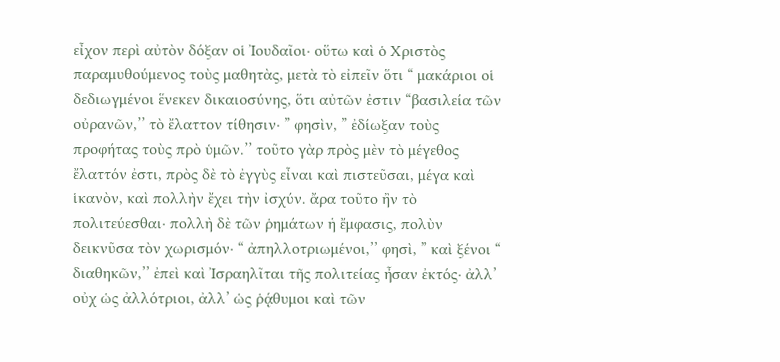εἶχον περὶ αὐτὸν δόξαν οἱ Ἰουδαῖοι· οὕτω καὶ ὁ Χριστὸς παραμυθούμενος τοὺς μαθητὰς, μετὰ τὸ εἰπεῖν ὅτι “ μακάριοι οἱ δεδιωγμένοι ἕνεκεν δικαιοσύνης, ὅτι αὐτῶν ἐστιν “βασιλεία τῶν οὐρανῶν,’’ τὸ ἔλαττον τίθησιν· ” φησὶν, ” ἐδίωξαν τοὺς προφήτας τοὺς πρὸ ὑμῶν.’’ τοῦτο γὰρ πρὸς μὲν τὸ μέγεθος ἔλαττόν ἐστι, πρὸς δὲ τὸ ἐγγὺς εἶναι καὶ πιστεῦσαι, μέγα καὶ ἱκανὸν, καὶ πολλὴν ἔχει τὴν ἰσχύν. ἄρα τοῦτο ἢν τὸ πολιτεύεσθαι· πολλὴ δὲ τῶν ῥημάτων ἡ ἔμφασις, πολὺν δεικνῦσα τὸν χωρισμόν· “ ἀπηλλοτριωμένοι,’’ φησὶ, ” καὶ ξένοι “ διαθηκῶν,’’ ἐπεὶ καὶ Ἰσραηλῖται τῆς πολιτείας ἦσαν ἐκτός· ἀλλ’ οὐχ ὡς ἀλλότριοι, ἀλλ’ ὡς ῥᾴθυμοι καὶ τῶν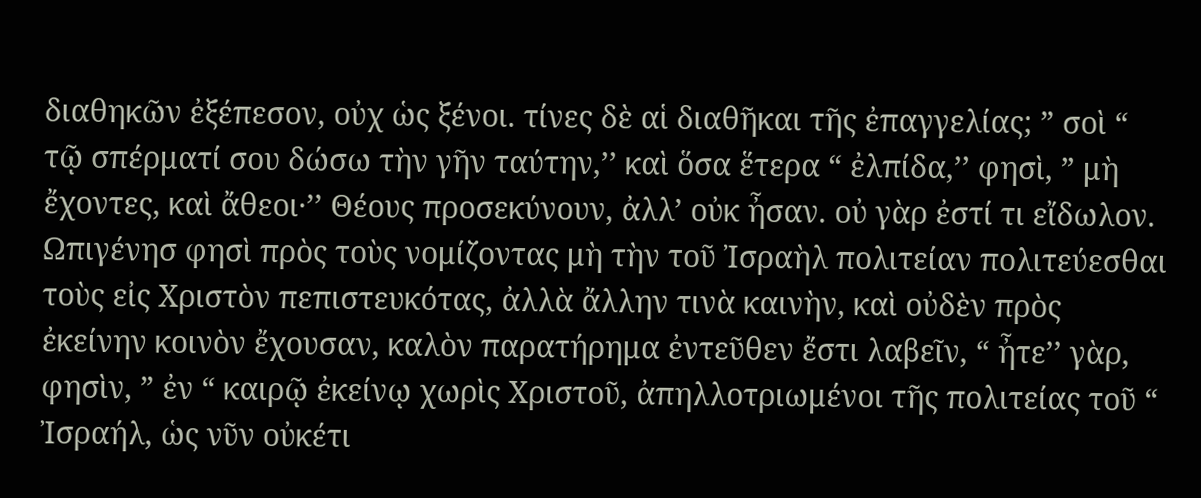διαθηκῶν ἐξέπεσον, οὐχ ὡς ξένοι. τίνες δὲ αἱ διαθῆκαι τῆς ἐπαγγελίας; ” σοὶ “ τῷ σπέρματί σου δώσω τὴν γῆν ταύτην,’’ καὶ ὅσα ἕτερα “ ἐλπίδα,’’ φησὶ, ” μὴ ἔχοντες, καὶ ἄθεοι·’’ Θέους προσεκύνουν, ἀλλ’ οὐκ ἦσαν. οὐ γὰρ ἐστί τι εἴδωλον. Ωπιγένησ φησὶ πρὸς τοὺς νομίζοντας μὴ τὴν τοῦ Ἰσραὴλ πολιτείαν πολιτεύεσθαι τοὺς εἰς Χριστὸν πεπιστευκότας, ἀλλὰ ἄλλην τινὰ καινὴν, καὶ οὐδὲν πρὸς ἐκείνην κοινὸν ἔχουσαν, καλὸν παρατήρημα ἐντεῦθεν ἔστι λαβεῖν, “ ἦτε’’ γὰρ, φησὶν, ” ἐν “ καιρῷ ἐκείνῳ χωρὶς Χριστοῦ, ἀπηλλοτριωμένοι τῆς πολιτείας τοῦ “ Ἰσραήλ, ὡς νῦν οὐκέτι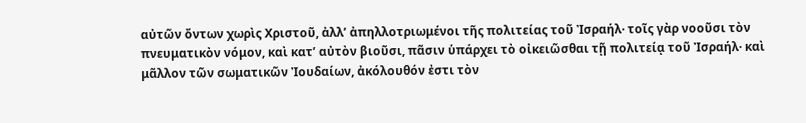αὐτῶν ὄντων χωρὶς Χριστοῦ, ἀλλ’ ἀπηλλοτριωμένοι τῆς πολιτείας τοῦ Ἰσραήλ· τοῖς γὰρ νοοῦσι τὸν πνευματικὸν νόμον, καὶ κατ’ αὐτὸν βιοῦσι, πᾶσιν ὑπάρχει τὸ οἰκειῶσθαι τῇ πολιτείᾳ τοῦ Ἰσραήλ· καὶ μᾶλλον τῶν σωματικῶν Ἰουδαίων, ἀκόλουθόν ἐστι τὸν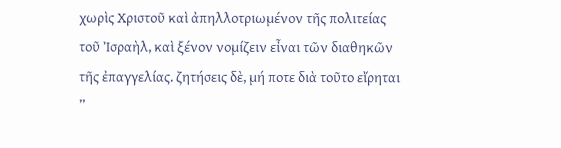χωρὶς Χριστοῦ καὶ ἀπηλλοτριωμένον τῆς πολιτείας τοῦ Ἰσραὴλ, καὶ ξένον νομίζειν εἶναι τῶν διαθηκῶν τῆς ἐπαγγελίας. ζητήσεις δὲ, μή ποτε διὰ τοῦτο εἴρηται ”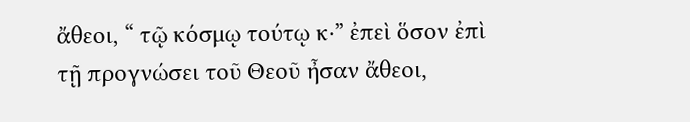ἄθεοι, “ τῷ κόσμῳ τούτῳ κ·” ἐπεὶ ὅσον ἐπὶ τῇ προγνώσει τοῦ Θεοῦ ἦσαν ἄθεοι,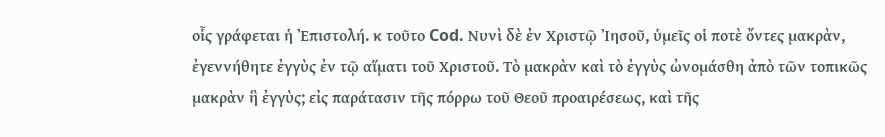οἷς γράφεται ἡ Ἐπιστολή. κ τοῦτο Cod. Νυνὶ δὲ ἐν Χριστῷ Ἰησοῦ, ὑμεῖς οἱ ποτὲ ὄντες μακρὰν, ἐγεννήθητε ἐγγὺς ἐν τῷ αἵματι τοῦ Χριστοῦ. Τὸ μακρὰν καὶ τὸ ἐγγὺς ὠνομάσθη ἀπὸ τῶν τοπικῶς μακρὰν ἣ ἐγγὺς; εἰς παράτασιν τῆς πόρρω τοῦ Θεοῦ προαιρέσεως, καὶ τῆς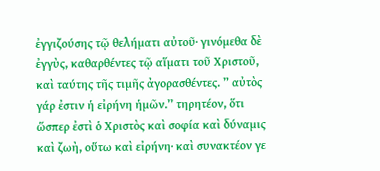ἐγγιζούσης τῷ θελήματι αὐτοῦ· γινόμεθα δὲ ἐγγὺς, καθαρθέντες τῷ αἵματι τοῦ Χριστοῦ, καὶ ταύτης τῆς τιμῆς ἀγορασθέντες. ” αὐτὸς γάρ ἐστιν ἡ εἰρήνη ἡμῶν.’’ τηρητέον, ὅτι ὥσπερ ἐστὶ ὁ Χριστὸς καὶ σοφία καὶ δύναμις καὶ ζωὴ, οὕτω καὶ εἰρήνη· καὶ συνακτέον γε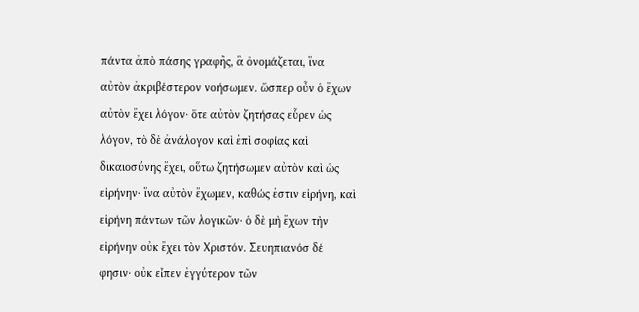πάντα ἀπὸ πάσης γραφῆς, ἃ ὀνομάζεται, ἵνα αὐτὸν ἀκριβέστερον νοήσωμεν. ὥσπερ οὖν ὁ ἔχων αὐτὸν ἔχει λόγον· ὅτε αὐτὸν ζητήσας εὗρεν ὡς λόγον, τὸ δὲ ἀνάλογον καὶ ἐπὶ σοφίας καὶ δικαιοσύνης ἔχει, οὕτω ζητήσωμεν αὐτὸν καὶ ὡς εἰρήνην· ἵνα αὐτὸν ἔχωμεν, καθώς ἐστιν εἰρήνη, καὶ εἰρήνη πάντων τῶν λογικῶν· ὁ δὲ μὴ ἔχων τὴν εἰρήνην οὐκ ἔχει τὸν Χριστόν. Σευηπιανόσ δέ φησιν· οὐκ εἶπεν ἐγγύτερον τῶν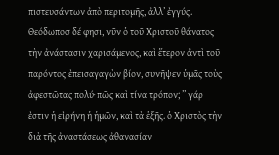πιστευσάντων ἀπὸ περιτομῆς, ἀλλ’ ἐγγύς. Θεόδωποσ δέ φησι, νῦν ὁ τοῦ Χριστοῦ θάνατος τὴν ἀνάστασιν χαρισάμενος, καὶ ἕτερον ἀντὶ τοῦ παρόντος ἐπεισαγαγὼν βίον, συνῆψεν ὑμᾶς τοὺς ἀφεστῶτας πολύ· πῶς καὶ τίνα τρόπον; ” γάρ ἐστιν ἡ εἰρήνη ἡ ἡμῶν, καὶ τὰ ἑξῆς. ὁ Χριστὸς τὴν διὰ τῆς ἀναστάσεως ἀθανασίαν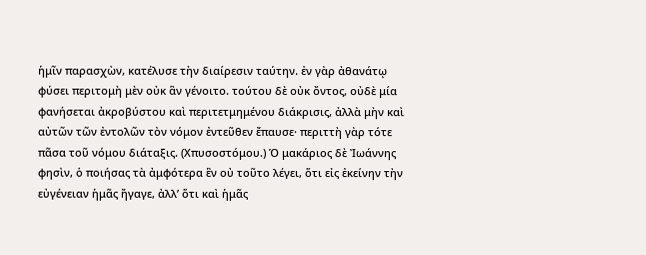ἡμῖν παρασχὼν, κατέλυσε τὴν διαίρεσιν ταύτην. ἐν γὰρ ἀθανάτῳ φύσει περιτομὴ μὲν οὐκ ἃν γένοιτο. τούτου δὲ οὐκ ὄντος, οὐδὲ μία φανήσεται ἀκροβύστου καὶ περιτετμημένου διάκρισις, ἀλλὰ μὴν καὶ αὐτῶν τῶν ἐντολῶν τὸν νόμον ἐντεῦθεν ἔπαυσε· περιττὴ γὰρ τότε πᾶσα τοῦ νόμου διάταξις. (Χπυσοστόμου.) Ὁ μακάριος δὲ Ἰωάννης φησὶν, ὁ ποιήσας τὰ ἀμφότερα ἓν οὐ τοῦτο λέγει, ὅτι εἰς ἐκείνην τὴν εὐγένειαν ἡμᾶς ἤγαγε, ἀλλ’ ὅτι καὶ ἡμᾶς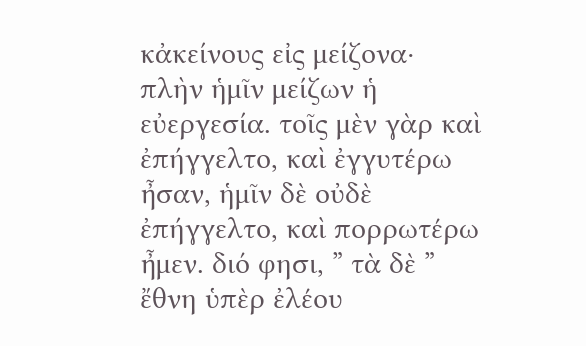κἀκείνους εἰς μείζονα· πλὴν ἡμῖν μείζων ἡ εὐεργεσία. τοῖς μὲν γὰρ καὶ ἐπήγγελτο, καὶ ἐγγυτέρω ἦσαν, ἡμῖν δὲ οὐδὲ ἐπήγγελτο, καὶ πορρωτέρω ἦμεν. διό φησι, ” τὰ δὲ ” ἔθνη ὑπὲρ ἐλέου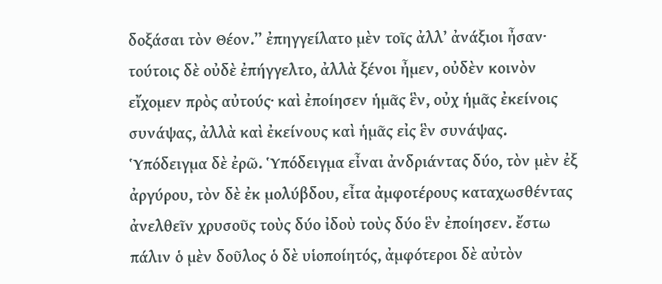δοξάσαι τὸν Θέον.’’ ἐπηγγείλατο μὲν τοῖς ἀλλ’ ἀνάξιοι ἦσαν· τούτοις δὲ οὐδὲ ἐπήγγελτο, ἀλλὰ ξένοι ἦμεν, οὐδὲν κοινὸν εἴχομεν πρὸς αὐτούς· καὶ ἐποίησεν ἡμᾶς ἓν, οὐχ ἡμᾶς ἐκείνοις συνάψας, ἀλλὰ καὶ ἐκείνους καὶ ἡμᾶς εἰς ἓν συνάψας. Ὑπόδειγμα δὲ ἐρῶ. Ὑπόδειγμα εἶναι ἀνδριάντας δύο, τὸν μὲν ἐξ ἀργύρου, τὸν δὲ ἐκ μολύβδου, εἶτα ἀμφοτέρους καταχωσθέντας ἀνελθεῖν χρυσοῦς τοὺς δύο ἰδοὺ τοὺς δύο ἓν ἐποίησεν. ἔστω πάλιν ὁ μὲν δοῦλος ὁ δὲ υἱοποίητός, ἀμφότεροι δὲ αὐτὸν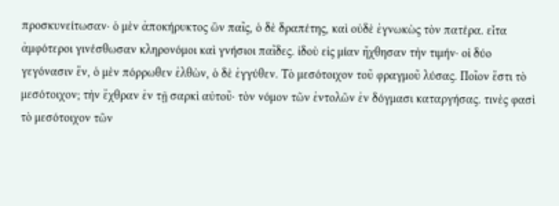προσκυνείτωσαν· ὁ μὲν ἀποκήρυκτος ὣν παῖς, ὁ δὲ δραπέτης, καὶ οὐδὲ ἐγνωκὼς τὸν πατέρα. εἶτα ἀμφότεροι γινέσθωσαν κληρονόμοι καὶ γνήσιοι παῖδες. ἰδοὺ εἰς μίαν ἤχθησαν τὴν τιμήν· οἱ δύο γεγόνασιν ἕν, ὁ μὲν πόρρωθεν ἐλθὼν, ὁ δὲ ἐγγύθεν. Τὸ μεσότοιχον τοῦ φραγμοῦ λύσας. Ποῖον ἔστι τὸ μεσότοιχον; τὴν ἔχθραν ἐν τῇ σαρκὶ αὐτοῦ· τὸν νόμον τῶν ἐντολῶν ἐν δόγμασι καταργήσας. τινὲς φασὶ τὸ μεσότοιχον τῶν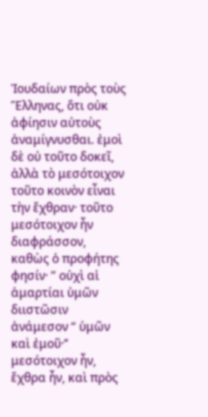Ἰουδαίων πρὸς τοὺς Ἕλληνας, ὅτι οὐκ ἀφίησιν αὐτοὺς ἀναμίγνυσθαι. ἐμοὶ δὲ οὐ τοῦτο δοκεῖ, ἀλλὰ τὸ μεσότοιχον τοῦτο κοινὸν εἶναι τὴν ἔχθραν· τοῦτο μεσότοιχον ἦν διαφράσσον, καθὼς ὁ προφήτης φησίν· ” οὐχὶ αἱ ἁμαρτίαι ὑμῶν διιστῶσιν ἀνάμεσον “ ὑμῶν καὶ ἐμοῦ·’’ μεσότοιχον ἦν, ἔχθρα ἦν, καὶ πρὸς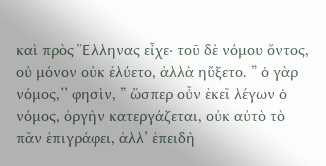καὶ πρὸς Ἕλληνας εἶχε· τοῦ δὲ νόμου ὄντος, οὐ μόνον οὐκ ἐλύετο, ἀλλὰ ηὔξετο. ” ὁ γὰρ νόμος,’’ φησὶν, ” ὥσπερ οὖν ἐκεῖ λέγων ὁ νόμος, ὀργὴν κατεργάζεται, οὐκ αὐτὸ τὸ πᾶν ἐπιγράφει, ἀλλ’ ἐπειδὴ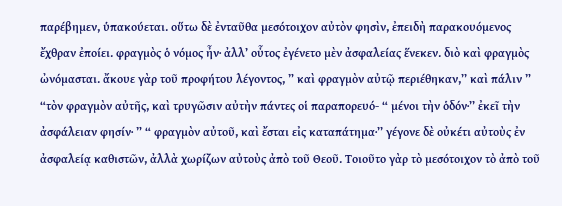παρέβημεν, ὑπακούεται. οὕτω δὲ ἐνταῦθα μεσότοιχον αὐτὸν φησὶν, ἐπειδὴ παρακουόμενος ἔχθραν ἐποίει. φραγμὸς ὁ νόμος ἦν· ἀλλ’ οὗτος ἐγένετο μὲν ἀσφαλείας ἕνεκεν. διὸ καὶ φραγμὸς ὠνόμασται. ἄκουε γὰρ τοῦ προφήτου λέγοντος, ” καὶ φραγμὸν αὐτῷ περιέθηκαν,’’ καὶ πάλιν ” “τὸν φραγμὸν αὐτῆς, καὶ τρυγῶσιν αὐτὴν πάντες οἱ παραπορευό- “ μένοι τὴν ὁδόν·’’ ἐκεῖ τὴν ἀσφάλειαν φησίν· ” “ φραγμὸν αὐτοῦ, καὶ ἔσται εἰς καταπάτημα·’’ γέγονε δὲ οὐκέτι αὐτοὺς ἐν ἀσφαλείᾳ καθιστῶν, ἀλλὰ χωρίζων αὐτοὺς ἀπὸ τοῦ Θεοῦ. Τοιοῦτο γὰρ τὸ μεσότοιχον τὸ ἀπὸ τοῦ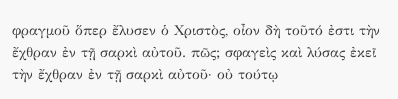φραγμοῦ ὅπερ ἔλυσεν ὁ Χριστὸς, οἶον δὴ τοῦτό ἐστι τὴν ἔχθραν ἐν τῇ σαρκὶ αὐτοῦ. πῶς; σφαγεὶς καὶ λύσας ἐκεῖ τὴν ἔχθραν ἐν τῇ σαρκὶ αὐτοῦ· οὐ τούτῳ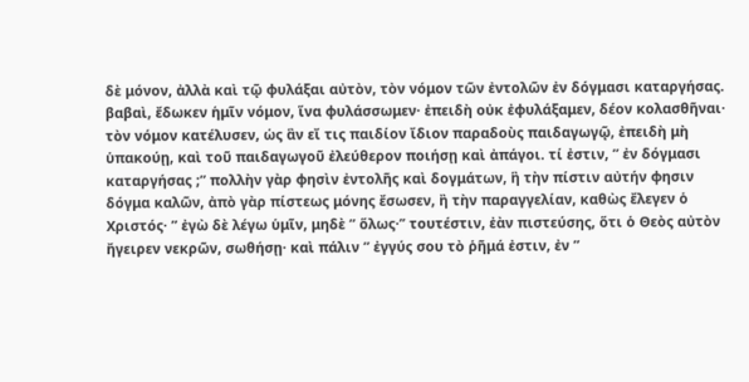δὲ μόνον, ἀλλὰ καὶ τῷ φυλάξαι αὐτὸν, τὸν νόμον τῶν ἐντολῶν ἐν δόγμασι καταργήσας. βαβαὶ, ἔδωκεν ἡμῖν νόμον, ἵνα φυλάσσωμεν· ἐπειδὴ οὐκ ἐφυλάξαμεν, δέον κολασθῆναι· τὸν νόμον κατέλυσεν, ὡς ἃν εἴ τις παιδίον ἴδιον παραδοὺς παιδαγωγῷ, ἐπειδὴ μὴ ὑπακούῃ, καὶ τοῦ παιδαγωγοῦ ἐλεύθερον ποιήσῃ καὶ ἀπάγοι. τί ἐστιν, ” ἐν δόγμασι καταργήσας ;” πολλὴν γὰρ φησὶν ἐντολῆς καὶ δογμάτων, ἣ τὴν πίστιν αὐτήν φησιν δόγμα καλῶν, ἀπὸ γὰρ πίστεως μόνης ἔσωσεν, ἢ τὴν παραγγελίαν, καθὼς ἔλεγεν ὁ Χριστός· ” ἐγὼ δὲ λέγω ὑμῖν, μηδὲ ” ὅλως·’’ τουτέστιν, ἐὰν πιστεύσης, ὅτι ὁ Θεὸς αὐτὸν ἤγειρεν νεκρῶν, σωθήσῃ· καὶ πάλιν ” ἐγγύς σου τὸ ῥῆμά ἐστιν, ἐν ”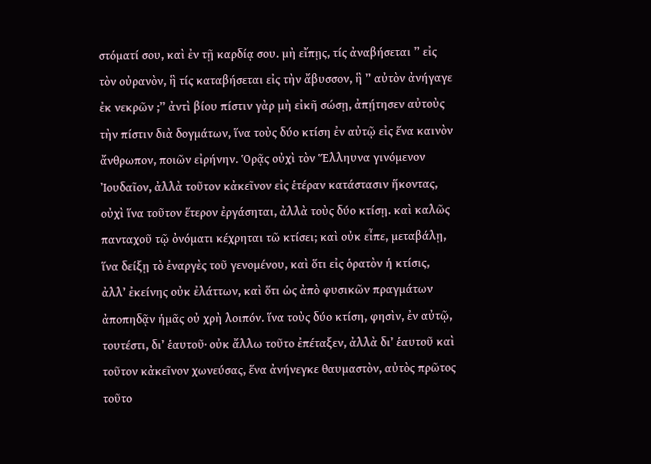στόματί σου, καὶ ἐν τῇ καρδίᾳ σου. μὴ εἴπῃς, τίς ἀναβήσεται ” εἰς τὸν οὐρανὸν, ἣ τίς καταβήσεται εἰς τὴν ἄβυσσον, ἣ ” αὐτὸν ἀνήγαγε ἐκ νεκρῶν ;” ἀντὶ βίου πίστιν γὰρ μὴ εἰκῆ σώσῃ, ἀπῄτησεν αὐτοὺς τὴν πίστιν διὰ δογμάτων, ἵνα τοὺς δύο κτίση ἐν αὐτῷ εἰς ἕνα καινὸν ἄνθρωπον, ποιῶν εἰρήνην. Ὁρᾷς οὐχὶ τὸν Ἕλληυνα γινόμενον Ἰουδαῖον, ἀλλὰ τοῦτον κἀκεῖνον εἰς ἑτέραν κατάστασιν ἥκοντας, οὐχὶ ἵνα τοῦτον ἕτερον ἐργάσηται, ἀλλὰ τοὺς δύο κτίσῃ. καὶ καλῶς πανταχοῦ τῷ ὀνόματι κέχρηται τῶ κτίσει; καὶ οὐκ εἶπε, μεταβάλῃ, ἵνα δείξῃ τὸ ἐναργὲς τοῦ γενομένου, καὶ ὅτι εἰς ὁρατὸν ἡ κτίσις, ἀλλ’ ἐκείνης οὐκ ἐλάττων, καὶ ὅτι ὡς ἀπὸ φυσικῶν πραγμάτων ἀποπηδᾷν ἡμᾶς οὐ χρὴ λοιπόν. ἵνα τοὺς δύο κτίση, φησὶν, ἐν αὐτῷ, τουτέστι, δι’ ἑαυτοῦ· οὐκ ἄλλω τοῦτο ἐπέταξεν, ἀλλὰ δι’ ἑαυτοῦ καὶ τοῦτον κἀκεῖνον χωνεύσας, ἕνα ἀνήνεγκε θαυμαστὸν, αὐτὸς πρῶτος τοῦτο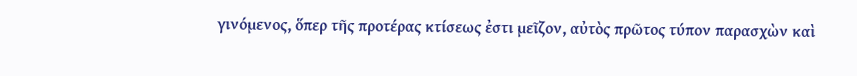γινόμενος, ὅπερ τῆς προτέρας κτίσεως ἐστι μεῖζον, αὐτὸς πρῶτος τύπον παρασχὼν καὶ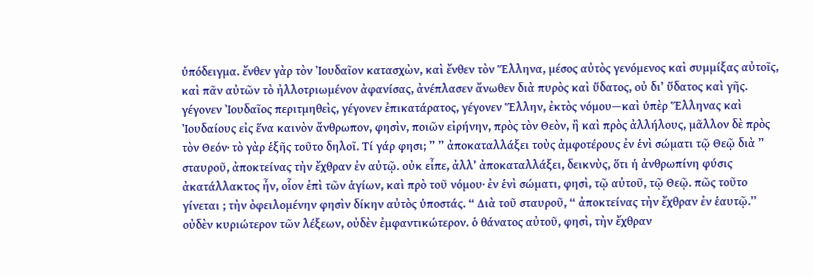ὑπόδειγμα. ἔνθεν γὰρ τὸν Ἰουδαῖον κατασχὼν, καὶ ἔνθεν τὸν Ἕλληνα, μέσος αὐτὸς γενόμενος καὶ συμμίξας αὐτοῖς, καὶ πᾶν αὐτῶν τὸ ἠλλοτριωμένον ἀφανίσας, ἀνέπλασεν ἄνωθεν διὰ πυρὸς καὶ ὕδατος, οὐ δι’ ὕδατος καὶ γῆς. γέγονεν Ἰουδαῖος περιτμηθεὶς, γέγονεν ἐπικατάρατος, γέγονεν Ἕλλην, ἐκτὸς νόμου—καὶ ὑπὲρ Ἕλληνας καὶ Ἰουδαίους εἰς ἕνα καινὸν ἄνθρωπον, φησὶν, ποιῶν εἰρήνην, πρὸς τὸν Θεὸν, ἢ καὶ πρὸς ἀλλήλους, μᾶλλον δὲ πρὸς τὸν Θεόν· τὸ γὰρ ἑξῆς τοῦτο δηλοῖ. Τί γάρ φησι; ” ” ἀποκαταλλάξει τοὺς ἀμφοτέρους ἐν ἑνὶ σώματι τῷ Θεῷ διὰ ” σταυροῦ, ἀποκτείνας τὴν ἔχθραν ἐν αὐτῷ. οὐκ εἶπε, ἀλλ’ ἀποκαταλλάξει, δεικνὺς, ὅτι ἡ ἀνθρωπίνη φύσις ἀκατάλλακτος ἦν, οἷον ἐπὶ τῶν ἁγίων, καὶ πρὸ τοῦ νόμου· ἐν ἑνὶ σώματι, φησὶ, τῷ αὐτοῦ, τῷ Θεῷ. πῶς τοῦτο γίνεται ; τὴν ὀφειλομένην φησὶν δίκην αὐτὸς ὑποστάς. “ Διὰ τοῦ σταυροῦ, “ ἀποκτείνας τὴν ἔχθραν ἐν ἑαυτῷ.’’ οὐδὲν κυριώτερον τῶν λέξεων, οὐδὲν ἐμφαντικώτερον. ὁ θάνατος αὐτοῦ, φησὶ, τὴν ἔχθραν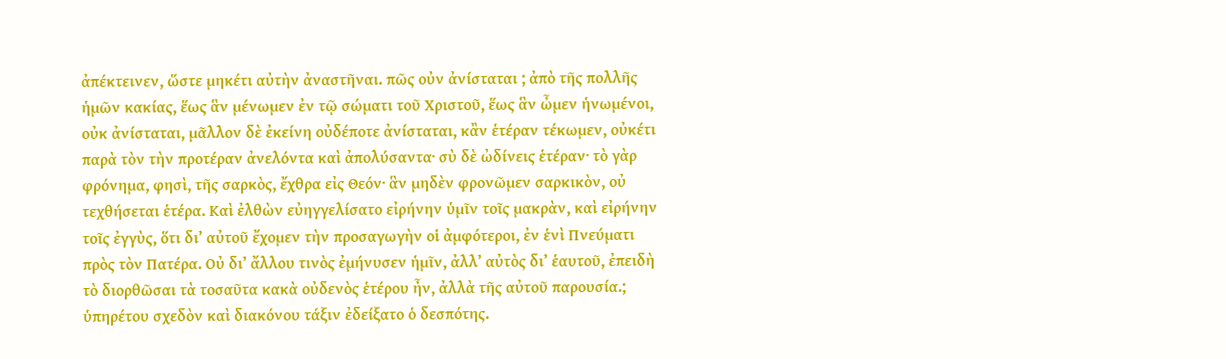ἀπέκτεινεν, ὥστε μηκέτι αὐτὴν ἀναστῆναι. πῶς οὐν ἀνίσταται ; ἀπὸ τῆς πολλῆς ἡμῶν κακίας, ἕως ἃν μένωμεν ἐν τῷ σώματι τοῦ Χριστοῦ, ἕως ἃν ὦμεν ἡνωμένοι, οὐκ ἀνίσταται, μᾶλλον δὲ ἐκείνη οὐδέποτε ἀνίσταται, κἂν ἑτέραν τέκωμεν, οὐκέτι παρὰ τὸν τὴν προτέραν ἀνελόντα καὶ ἀπολύσαντα· σὺ δὲ ὠδίνεις ἑτέραν· τὸ γὰρ φρόνημα, φησὶ, τῆς σαρκὸς, ἔχθρα εἰς Θεόν· ἃν μηδὲν φρονῶμεν σαρκικὸν, οὐ τεχθήσεται ἑτέρα. Καὶ ἐλθὼν εὐηγγελίσατο εἰρήνην ὑμῖν τοῖς μακρὰν, καὶ εἰρήνην τοῖς ἐγγὺς, ὅτι δι’ αὐτοῦ ἔχομεν τὴν προσαγωγὴν οἱ ἀμφότεροι, ἐν ἑνὶ Πνεύματι πρὸς τὸν Πατέρα. Οὐ δι’ ἄλλου τινὸς ἐμήνυσεν ἡμῖν, ἀλλ’ αὐτὸς δι’ ἑαυτοῦ, ἐπειδὴ τὸ διορθῶσαι τὰ τοσαῦτα κακὰ οὐδενὸς ἑτέρου ἦν, ἀλλὰ τῆς αὐτοῦ παρουσία.; ὑπηρέτου σχεδὸν καὶ διακόνου τάξιν ἐδείξατο ὁ δεσπότης.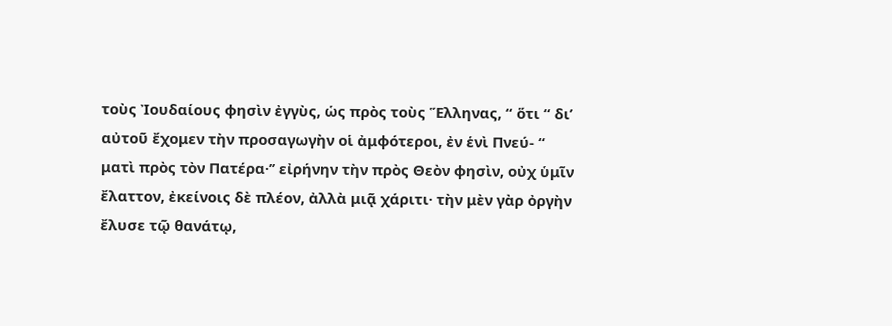τοὺς Ἰουδαίους φησὶν ἐγγὺς, ὡς πρὸς τοὺς Ἕλληνας, “ ὅτι “ δι’ αὐτοῦ ἔχομεν τὴν προσαγωγὴν οἱ ἀμφότεροι, ἐν ἑνὶ Πνεύ- “ ματὶ πρὸς τὸν Πατέρα·’’ εἰρήνην τὴν πρὸς Θεὸν φησὶν, οὐχ ὑμῖν ἔλαττον, ἐκείνοις δὲ πλέον, ἀλλὰ μιᾷ χάριτι· τὴν μὲν γὰρ ὀργὴν ἔλυσε τῷ θανάτῳ,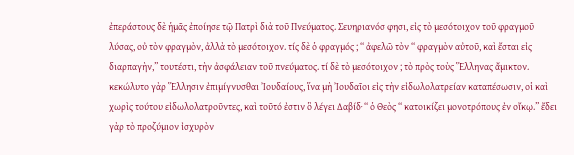ἐπεράστους δὲ ἡμᾶς ἐποίησε τῷ Πατρὶ διὰ τοῦ Πνεύματος. Σευηριανόσ φησι, εἰς τὸ μεσότοιχον τοῦ φραγμοῦ λύσας, οὐ τὸν φραγμὸν, ἀλλὰ τὸ μεσότοιχον. τίς δὲ ὁ φραγμός ; “ ἀφελῶ τὸν “ φραγμὸν αὐτοῦ, καὶ ἔσται εἰς διαρπαγὴν,’’ τουτέστι, τὴν ἀσφάλειαν τοῦ πνεύματος. τί δὲ τὸ μεσότοιχον ; τὸ πρὸς τοὺς Ἕλληνας ἄμικτον. κεκώλυτο γὰρ Ἕλλησιν ἐπιμίγνυσθαι Ἰουδαίους, ἵνα μὴ Ἰουδαῖοι εἰς τὴν εἰδωλολατρείαν καταπέσωσιν, οἱ καὶ χωρὶς τούτου εἰδωλολατροῦντες, καὶ τοῦτό ἐστιν ὃ λέγει Δαβίδ· “ ὁ Θεὸς “ κατοικίζει μονοτρόπους ἐν οἴκῳ.’’ ἔδει γὰρ τὸ προζύμιον ἰσχυρὸν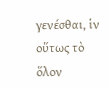γενέσθαι, ἱν οὕτως τὸ ὅλον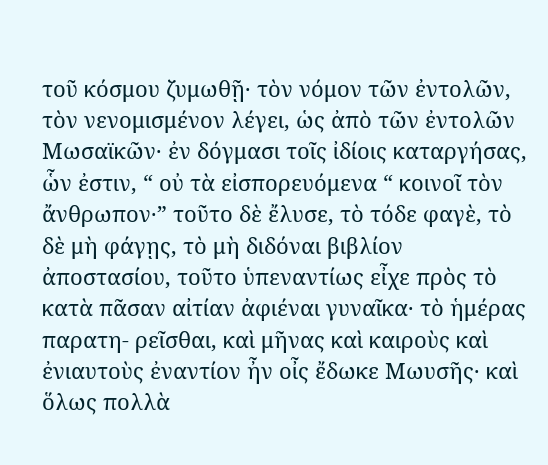τοῦ κόσμου ζυμωθῇ· τὸν νόμον τῶν ἐντολῶν, τὸν νενομισμένον λέγει, ὡς ἀπὸ τῶν ἐντολῶν Μωσαϊκῶν· ἐν δόγμασι τοῖς ἰδίοις καταργήσας, ὧν ἐστιν, “ οὐ τὰ εἰσπορευόμενα “ κοινοῖ τὸν ἄνθρωπον·” τοῦτο δὲ ἔλυσε, τὸ τόδε φαγὲ, τὸ δὲ μὴ φάγῃς, τὸ μὴ διδόναι βιβλίον ἀποστασίου, τοῦτο ὑπεναντίως εἶχε πρὸς τὸ κατὰ πᾶσαν αἰτίαν ἀφιέναι γυναῖκα· τὸ ἡμέρας παρατη- ρεῖσθαι, καὶ μῆνας καὶ καιροὺς καὶ ἐνιαυτοὺς ἐναντίον ἦν οἶς ἔδωκε Μωυσῆς· καὶ ὅλως πολλὰ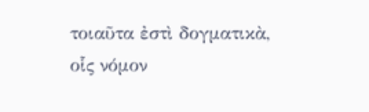τοιαῦτα ἐστὶ δογματικὰ, οἷς νόμον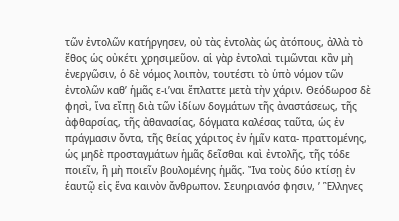τῶν ἐντολῶν κατήργησεν, οὐ τὰς ἐντολὰς ὡς ἀτόπους, ἀλλὰ τὸ ἔθος ὡς οὐκέτι χρησιμεῦον. αἱ γὰρ ἐντολαὶ τιμῶνται κἂν μὴ ἐνεργῶσιν, ὁ δὲ νόμος λοιπὸν, τουτέστι τὸ ὑπὸ νόμον τῶν ἐντολῶν καθ’ ἡμᾶς ε-ι’ναι ἔπλαττε μετὰ τὴν χάριν. Θεόδωροσ δὲ φησὶ, ἵνα εἴπῃ διὰ τῶν ἰδίων δογμάτων τῆς ἀναστάσεως, τῆς ἀφθαρσίας, τῆς ἀθανασίας, δόγματα καλέσας ταῦτα, ὡς ἐν πράγμασιν ὄντα, τῆς θείας χάριτος ἐν ἡμῖν κατα- πραττομένης, ὡς μηδὲ προσταγμάτων ἡμᾶς δεῖσθαι καὶ ἐντολῆς, τῆς τόδε ποιεῖν, ἣ μὴ ποιεῖν βουλομένης ἡμᾶς. Ἴνα τοὺς δύο κτίσῃ ἐν ἑαυτῷ εἰς ἕνα καινὸν ἄνθρωπον. Σευηριανόσ φησιν, ’ Ἓλληνες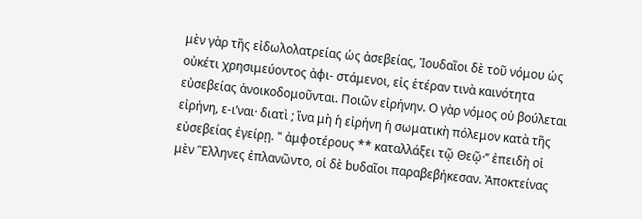μὲν γὰρ τῆς εἰδωλολατρείας ὡς ἀσεβείας, Ἰουδαῖοι δὲ τοῦ νόμου ὡς οὐκέτι χρησιμεύοντος ἀφι- στάμενοι, εἰς ἑτέραν τινὰ καινότητα εὐσεβείας ἀνοικοδομοῦνται. Ποιῶν εἰρήνην. Ο γὰρ νόμος οὐ βούλεται εἰρήνη, ε-ι’ναι· διατὶ ; ἵνα μὴ ἡ εἰρήνη ἡ σωματικὴ πόλεμον κατὰ τῆς εὐσεβείας ἐγείρῃ. " ἀμφοτέρους ** καταλλάξει τῷ Θεῷ·’’ ἐπειδὴ οἱ μὲν Ἓλληνες ἐπλανῶντο, οἱ δὲ bυδαῖοι παραβεβήκεσαν. Ἀποκτείνας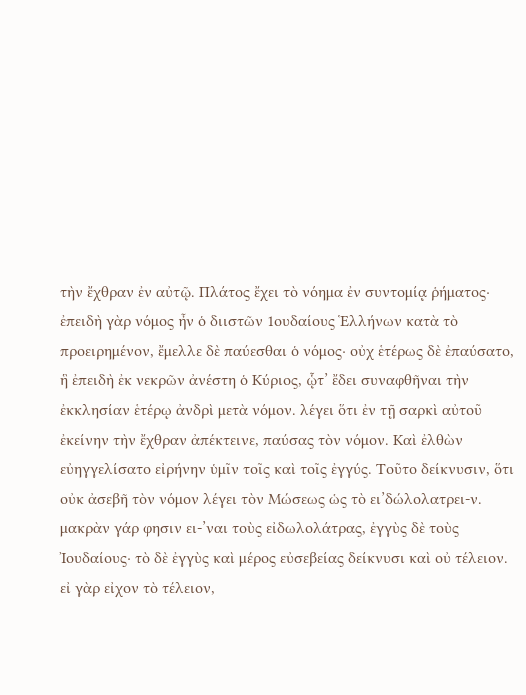τὴν ἔχθραν ἐν αὐτῷ. Πλάτος ἔχει τὸ νόημα ἐν συντομίᾳ ῥήματος· ἐπειδὴ γὰρ νόμος ἦν ὁ διιστῶν 1ουδαίους Ἑλλήνων κατὰ τὸ προειρημένον, ἔμελλε δὲ παύεσθαι ὁ νόμος· οὐχ ἑτέρως δὲ ἐπαύσατο, ἣ ἐπειδὴ ἐκ νεκρῶν ἀνέστη ὁ Κύριος, ᾧτ’ ἔδει συναφθῆναι τὴν ἐκκλησίαν ἑτέρῳ ἀνδρὶ μετὰ νόμον. λέγει ὅτι ἐν τῇ σαρκὶ αὐτοῦ ἐκείνην τὴν ἔχθραν ἀπέκτεινε, παύσας τὸν νόμον. Καὶ ἐλθὼν εὐηγγελίσατο εἰρήνην ὑμῖν τοῖς καὶ τοῖς ἐγγύς. Τοῦτο δείκνυσιν, ὅτι οὐκ ἀσεβῆ τὸν νόμον λέγει τὸν Μώσεως ὡς τὸ ει’δώλολατρει-ν. μακρὰν γάρ φησιν ει-’ναι τοὺς εἰδωλολάτρας, ἐγγὺς δὲ τοὺς Ἰουδαίους· τὸ δὲ ἐγγὺς καὶ μέρος εὐσεβείας δείκνυσι καὶ οὐ τέλειον. εἰ γὰρ εἰχον τὸ τέλειον,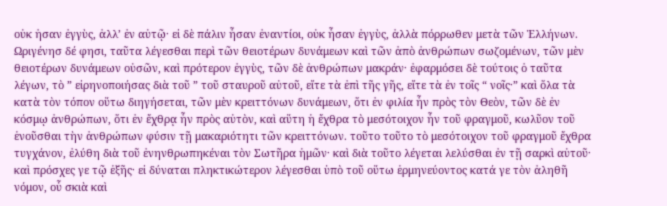οὐκ ἠσαν ἐγγὺς, ἀλλ’ ἐν αὐτῷ· εἰ δὲ πάλιν ἦσαν ἐναντίοι, οὐκ ἦσαν ἐγγὺς, ἀλλὰ πόρρωθεν μετὰ τῶν Ἑλλήνων. Ωριγένησ δέ φησι, ταῦτα λέγεσθαι περὶ τῶν θειοτέρων δυνάμεων καὶ τῶν ἀπὸ ἀνθρώπων σωζομένων, τῶν μὲν θειοτέρων δυνάμεων οὐσῶν, καὶ πρότερον ἐγγὺς, τῶν δὲ ἀνθρώπων μακράν· ἐφαρμόσει δὲ τούτοις ὁ ταῦτα λέγων, τὸ ” εἰρηνοποιήσας διὰ τοῦ ” τοῦ σταυροῦ αὐτοῦ, εἴτε τὰ ἐπὶ τῆς γῆς, εἴτε τὰ ἐν τοῖς “ νοῖς·” καὶ ὅλα τὰ κατὰ τὸν τόπον οὕτω διηγήσεται, τῶν μὲν κρειττόνων δυνάμεων, ὅτι ἐν φιλία ἦν πρὸς τὸν Θεὸν, τῶν δὲ ἐν κόσμῳ ἀνθρώπων, ὅτι ἐν ἔχθρᾳ ἦν πρὸς αὐτὸν, καὶ αὕτη ἡ ἔχθρα τὸ μεσότοιχον ἦν τοῦ φραγμοῦ, κωλῦον τοῦ ἑνοῦσθαι τὴν ἀνθρώπων φύσιν τῇ μακαριότητι τῶν κρειττόνων. τοῦτο τοῦτο τὸ μεσότοιχον τοῦ φραγμοῦ ἔχθρα τυγχάνον, ἐλύθη διὰ τοῦ ἐνηνθρωπηκέναι τὸν Σωτῆρα ἡμῶν· καὶ διὰ τοῦτο λέγεται λελύσθαι ἐν τῇ σαρκὶ αὐτοῦ· καὶ πρόσχες γε τῷ ἑξῆς· εἰ δύναται πληκτικώτερον λέγεσθαι ὑπὸ τοῦ οὕτω ἑρμηνεύοντος κατά γε τὸν ἀληθῆ νόμον, οὗ σκιὰ καὶ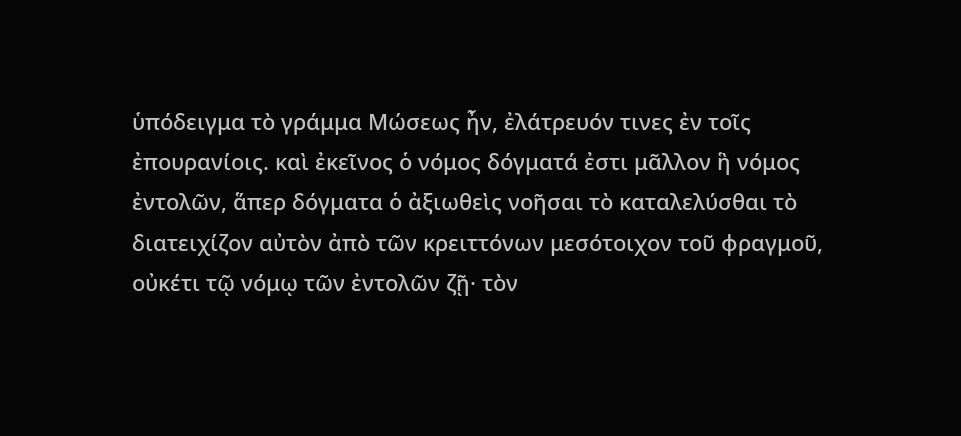ὑπόδειγμα τὸ γράμμα Μώσεως ἦν, ἐλάτρευόν τινες ἐν τοῖς ἐπουρανίοις. καὶ ἐκεῖνος ὁ νόμος δόγματά ἐστι μᾶλλον ἣ νόμος ἐντολῶν, ἅπερ δόγματα ὁ ἀξιωθεὶς νοῆσαι τὸ καταλελύσθαι τὸ διατειχίζον αὐτὸν ἀπὸ τῶν κρειττόνων μεσότοιχον τοῦ φραγμοῦ, οὐκέτι τῷ νόμῳ τῶν ἐντολῶν ζῇ· τὸν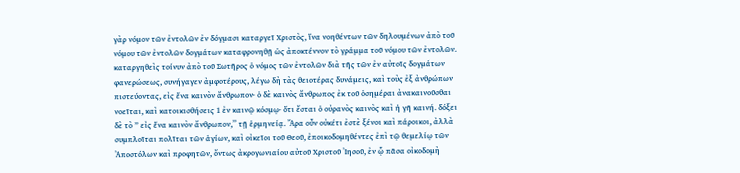γὰρ νόμον τῶν ἐντολῶν ἐν δόγμασι καταργεῖ Χριστὸς, ἵνα νοηθέντων τῶν δηλουμένων ἀπὸ τοῦ νόμου τῶν ἐντολῶν δογμάτων καταφρονηθῇ ὡς ἀποκτέννον τὸ γράμμα τοῦ νόμου τῶν ἐντολῶν. καταργηθεὶς τοίνυν ἀπὸ τοῦ Σωτῆρος ὁ νόμος τῶν ἐντολῶν διὰ τῆς τῶν ἐν αὐτοῖς δογμάτων φανερώσεως, συνήγαγεν ἀμφοτέρους, λέγω δὴ τὰς θειοτέρας δυνάμεις, καὶ τοὺς ἐξ ἀνθρώπων πιστεύοντας, εἰς ἕνα καινὸν ἄνθρωπον· ὁ δὲ καινὸς ἄνθρωπος ἐκ τοῦ ὁσημέραι ἀνακαινοῦσθαι νοεῖται, καὶ κατοικισθήσεις 1 ἐν καινῷ κόσμῳ· ὅτι ἔσται ὁ οὐρανὸς καινὸς καὶ ἡ γῆ καινή. δόξει δὲ τὸ ” εἰς ἕνα καινὸν ἄνθρωπον,’’ τῇ ἑρμηνείᾳ. Ἄρα οὖν οὐκέτι ἐστὲ ξένοι καὶ πάροικοι, ἀλλὰ συμπλοῖται πολῖται τῶν ἁγίων, καὶ οἰκεῖοι τοῦ Θεοῦ, ἐποικοδομηθέντες ἐπὶ τῷ θεμελίῳ τῶν Ἀποστόλων καὶ προφητῶν, ὄντως ἀκρογωνιαίου αὐτοῦ Χριστοῦ Ἰησοῦ, ἐν ᾧ πᾶσα οἰκοδομὴ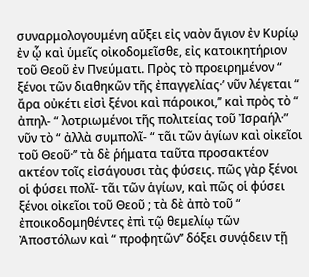συναρμολογουμένη αὔξει εἰς ναὸν ἅγιον ἐν Κυρίῳ ἐν ᾧ καὶ ὑμεῖς οἰκοδομεῖσθε, εἰς κατοικητήριον τοῦ Θεοῦ ἐν Πνεύματι. Πρὸς τὸ προειρημένον “ ξένοι τῶν διαθηκῶν τῆς ἐπαγγελίας·’ νῦν λέγεται “ ἄρα οὐκέτι εἰσὶ ξένοι καὶ πάροικοι,’’ καὶ πρὸς τὸ “ ἀπηλ- “ λοτριωμένοι τῆς πολιτείας τοῦ Ἰσραήλ·” νῦν τὸ “ ἀλλὰ συμπολῖ- “ τᾶι τῶν ἁγίων καὶ οἰκεῖοι τοῦ Θεοῦ·’’ τὰ δὲ ῥήματα ταῦτα προσακτέον ακτέον τοῖς εἰσάγουσι τὰς φύσεις. πῶς γὰρ ξένοι οἱ φύσει πολῖ- τᾶι τῶν ἁγίων, καὶ πῶς οἱ φύσει ξένοι οἰκεῖοι τοῦ Θεοῦ ; τὰ δὲ ἀπὸ τοῦ “ ἐποικοδομηθέντες ἐπὶ τῷ θεμελίῳ τῶν Ἀποστόλων καὶ “ προφητῶν’’ δόξει συνᾴδειν τῇ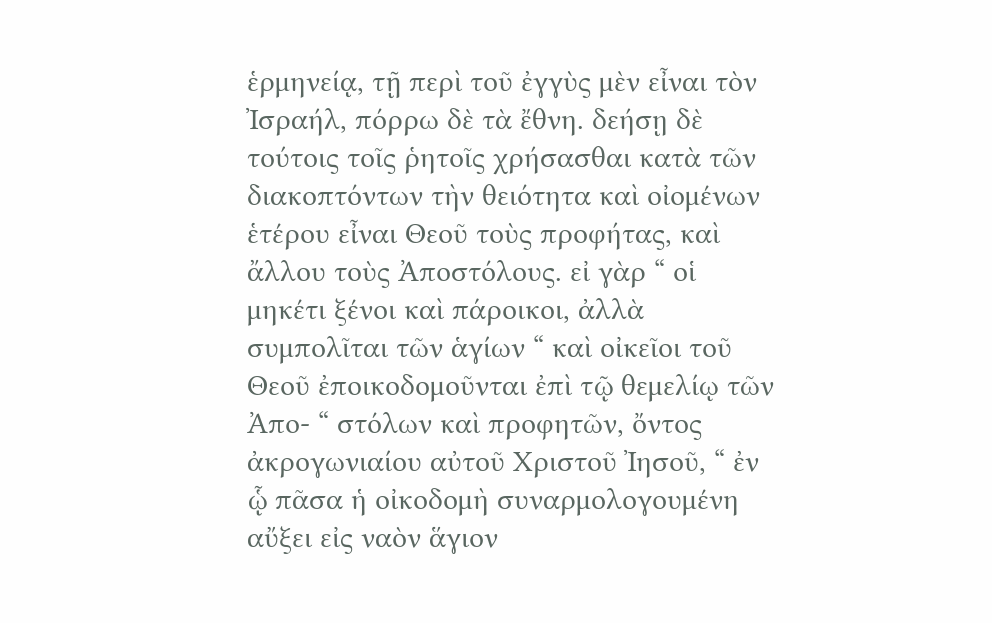ἑρμηνείᾳ, τῇ περὶ τοῦ ἐγγὺς μὲν εἶναι τὸν Ἰσραήλ, πόρρω δὲ τὰ ἔθνη. δεήσῃ δὲ τούτοις τοῖς ῥητοῖς χρήσασθαι κατὰ τῶν διακοπτόντων τὴν θειότητα καὶ οἰομένων ἑτέρου εἶναι Θεοῦ τοὺς προφήτας, καὶ ἄλλου τοὺς Ἀποστόλους. εἰ γὰρ “ οἱ μηκέτι ξένοι καὶ πάροικοι, ἀλλὰ συμπολῖται τῶν ἁγίων “ καὶ οἰκεῖοι τοῦ Θεοῦ ἐποικοδομοῦνται ἐπὶ τῷ θεμελίῳ τῶν Ἀπο- “ στόλων καὶ προφητῶν, ὄντος ἀκρογωνιαίου αὐτοῦ Χριστοῦ Ἰησοῦ, “ ἐν ᾧ πᾶσα ἡ οἰκοδομὴ συναρμολογουμένη αὔξει εἰς ναὸν ἅγιον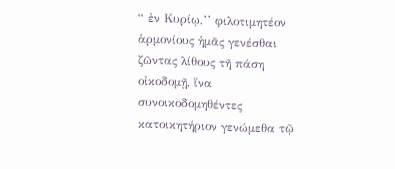“ ἐν Κυρίῳ,’’ φιλοτιμητέον ἁρμονίους ἡμᾶς γενέσθαι ζῶντας λίθους τῆ πάση οἰκοδομῇ, ἵνα συνοικοδομηθέντες κατοικητήριον γενώμεθα τῷ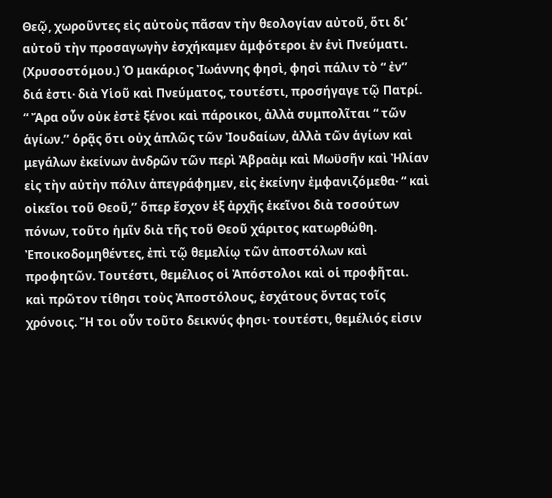Θεῷ, χωροῦντες εἰς αὐτοὺς πᾶσαν τὴν θεολογίαν αὐτοῦ, ὅτι δι’ αὐτοῦ τὴν προσαγωγὴν ἐσχήκαμεν ἀμφότεροι ἐν ἑνὶ Πνεύματι. (Χρυσοστόμου.) Ὁ μακάριος Ἰωάννης φησὶ, φησὶ πάλιν τὸ “ ἐν’’ διά ἐστι· διὰ Υἱοῦ καὶ Πνεύματος, τουτέστι, προσήγαγε τῷ Πατρί. “ Ἄρα οὖν οὐκ ἐστὲ ξένοι καὶ πάροικοι, ἀλλὰ συμπολῖται “ τῶν ἁγίων.’’ ὁρᾷς ὅτι οὐχ ἁπλῶς τῶν Ἰουδαίων, ἀλλὰ τῶν ἁγίων καὶ μεγάλων ἐκείνων ἀνδρῶν τῶν περὶ Ἀβραὰμ καὶ Μωϋσῆν καὶ Ἠλίαν εἰς τὴν αὐτὴν πόλιν ἀπεγράφημεν, εἰς ἐκείνην ἐμφανιζόμεθα· “ καὶ οἰκεῖοι τοῦ Θεοῦ,’’ ὅπερ ἔσχον ἐξ ἀρχῆς ἐκεῖνοι διὰ τοσούτων πόνων, τοῦτο ἡμῖν διὰ τῆς τοῦ Θεοῦ χάριτος κατωρθώθη. Ἐποικοδομηθέντες, ἐπὶ τῷ θεμελίῳ τῶν ἀποστόλων καὶ προφητῶν. Τουτέστι, θεμέλιος οἱ Ἀπόστολοι καὶ οἱ προφῆται. καὶ πρῶτον τίθησι τοὺς Ἀποστόλους, ἐσχάτους ὄντας τοῖς χρόνοις. Ἤ τοι οὖν τοῦτο δεικνύς φησι· τουτέστι, θεμέλιός εἰσιν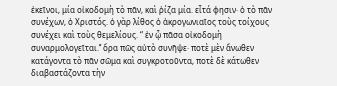ἐκεῖνοι, μία οἰκοδομὴ τὸ πᾶν, καὶ ῥίζα μία. εἶτά φησιν· ὁ τὸ πᾶν συνέχων, ὁ Χριστός. ὁ γὰρ λίθος ὁ ἀκρογωνιαῖος τοὺς τοίχους συνέχει καὶ τοὺς θεμελίους. “ ἐν ᾧ πᾶσα οἰκοδομὴ συναρμολογεῖται.’’ ὅρα πῶς αὐτὸ συνῆψε· ποτὲ μὲν ἄνωθεν κατάγοντα τὸ πᾶν σῶμα καὶ συγκροτοῦντα, ποτὲ δὲ κάτωθεν διαβαστάζοντα τὴν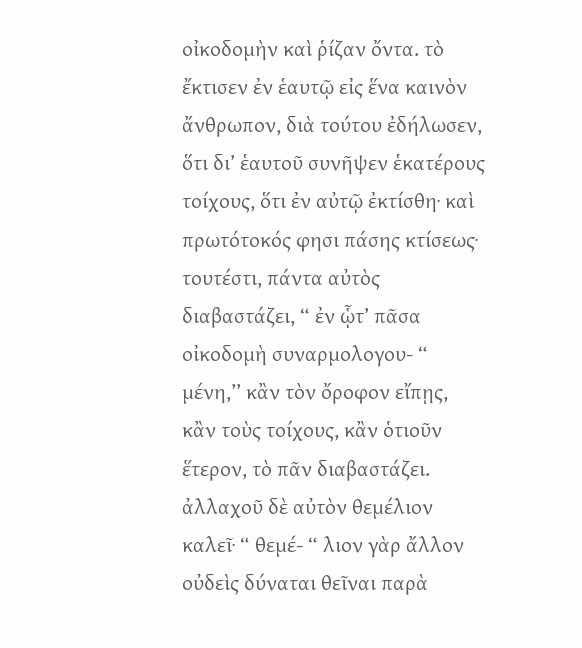οἰκοδομὴν καὶ ῥίζαν ὄντα. τὸ ἔκτισεν ἐν ἑαυτῷ εἰς ἕνα καινὸν ἄνθρωπον, διὰ τούτου ἐδήλωσεν, ὅτι δι’ ἑαυτοῦ συνῆψεν ἑκατέρους τοίχους, ὅτι ἐν αὐτῷ ἐκτίσθη· καὶ πρωτότοκός φησι πάσης κτίσεως· τουτέστι, πάντα αὐτὸς διαβαστάζει, “ ἐν ᾧτ’ πᾶσα οἰκοδομὴ συναρμολογου- “ μένη,’’ κἂν τὸν ὄροφον εἴπῃς, κἂν τοὺς τοίχους, κἂν ὁτιοῦν ἕτερον, τὸ πᾶν διαβαστάζει. ἀλλαχοῦ δὲ αὐτὸν θεμέλιον καλεῖ· “ θεμέ- “ λιον γὰρ ἄλλον οὐδεὶς δύναται θεῖναι παρὰ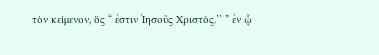τὸν κείμενον, ὅς “ ἐστιν Ἰησοῦς Χριστός.’’ ” ἐν ᾧ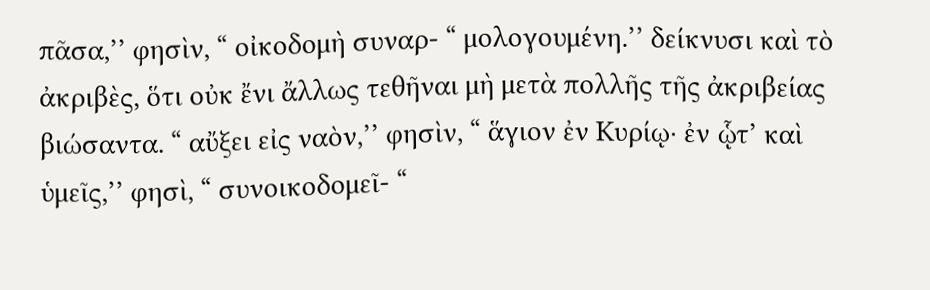πᾶσα,’’ φησὶν, “ οἰκοδομὴ συναρ- “ μολογουμένη.’’ δείκνυσι καὶ τὸ ἀκριβὲς, ὅτι οὐκ ἔνι ἄλλως τεθῆναι μὴ μετὰ πολλῆς τῆς ἀκριβείας βιώσαντα. “ αὔξει εἰς ναὸν,’’ φησὶν, “ ἅγιον ἐν Κυρίῳ· ἐν ᾧτ’ καὶ ὑμεῖς,’’ φησὶ, “ συνοικοδομεῖ- “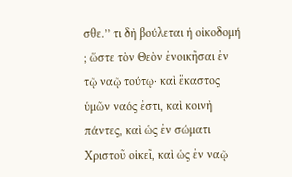σθε.’’ τι δὴ βούλεται ἡ οἰκοδομή ; ὥστε τὸν Θεὸν ἐνοικῆσαι ἐν τῷ ναῷ τούτῳ· καὶ ἕκαστος ὑμῶν ναός ἐστι, καὶ κοινὴ πάντες, καὶ ὡς ἐν σώματι Χριστοῦ οἰκεῖ, καὶ ὡς ἐν ναῷ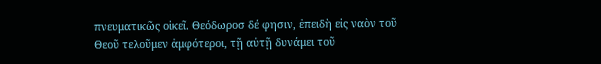πνευματικῶς οἰκεῖ. Θεόδωροσ δέ φησιν, ἐπειδὴ εἰς ναὸν τοῦ Θεοῦ τελοῦμεν ἀμφότεροι, τῇ αὐτῇ δυνάμει τοῦ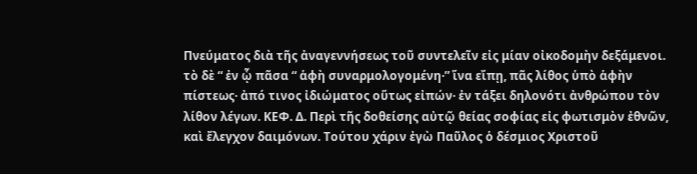Πνεύματος διὰ τῆς ἀναγεννήσεως τοῦ συντελεῖν εἰς μίαν οἰκοδομὴν δεξάμενοι. τὸ δὲ “ ἐν ᾧ πᾶσα “ ἁφὴ συναρμολογομένη·” ἵνα εἴπῃ, πᾶς λίθος ὑπὸ ἁφὴν πίστεως· ἀπό τινος ἰδιώματος οὕτως εἰπών· ἐν τάξει δηλονότι ἀνθρώπου τὸν λίθον λέγων. ΚΕΦ. Δ. Περὶ τῆς δοθείσης αὐτῷ θείας σοφίας εἰς φωτισμὸν ἐθνῶν, καὶ ἔλεγχον δαιμόνων. Τούτου χάριν ἐγὼ Παῦλος ὁ δέσμιος Χριστοῦ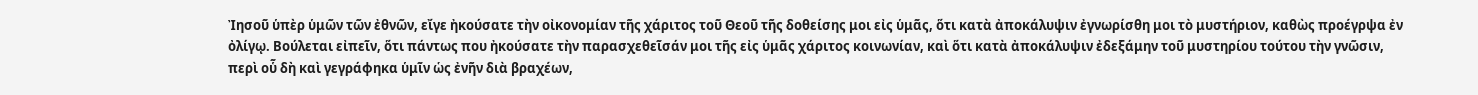Ἰησοῦ ὑπὲρ ὑμῶν τῶν ἐθνῶν, εἴγε ἠκούσατε τὴν οἰκονομίαν τῆς χάριτος τοῦ Θεοῦ τῆς δοθείσης μοι εἰς ὑμᾶς, ὅτι κατὰ ἀποκάλυψιν ἐγνωρίσθη μοι τὸ μυστήριον, καθὼς προέγρψα ἐν ὀλίγῳ. Βούλεται εἰπεῖν, ὅτι πάντως που ἠκούσατε τὴν παρασχεθεῖσάν μοι τῆς εἰς ὑμᾶς χάριτος κοινωνίαν, καὶ ὅτι κατὰ ἀποκάλυψιν ἐδεξάμην τοῦ μυστηρίου τούτου τὴν γνῶσιν, περὶ οὗ δὴ καὶ γεγράφηκα ὑμῖν ὡς ἐνῆν διὰ βραχέων,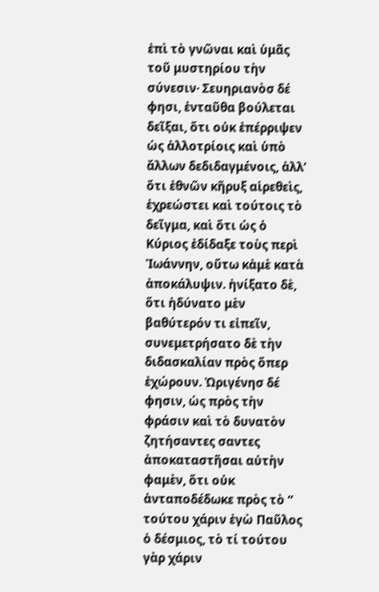ἐπὶ τὸ γνῶναι καὶ ὑμᾶς τοῦ μυστηρίου τὴν σύνεσιν· Σευηριανὸσ δέ φησι, ἐνταῦθα βούλεται δεῖξαι, ὅτι οὐκ ἐπέρριψεν ὡς ἀλλοτρίοις καὶ ὑπὸ ἄλλων δεδιδαγμένοις, ἀλλ’ ὅτι ἐθνῶν κῆρυξ αἱρεθεὶς, ἐχρεώστει καὶ τούτοις τὸ δεῖγμα, καὶ ὅτι ὡς ὁ Κύριος ἐδίδαξε τοὺς περὶ Ἰωάννην, οὕτω κἀμὲ κατὰ ἀποκάλυψιν. ἠνίξατο δὲ, ὅτι ἠδύνατο μὲν βαθύτερόν τι εἰπεῖν, συνεμετρήσατο δὲ τὴν διδασκαλίαν πρὸς ὅπερ ἐχώρουν. Ὠριγένησ δέ φησιν, ὡς πρὸς τὴν φράσιν καὶ τὸ δυνατὸν ζητήσαντες σαντες ἀποκαταστῆσαι αὐτὴν φαμὲν, ὅτι οὐκ ἀνταποδέδωκε πρὸς τὸ “ τούτου χάριν ἐγὼ Παῦλος ὁ δέσμιος, τὸ τί τούτου γὰρ χάριν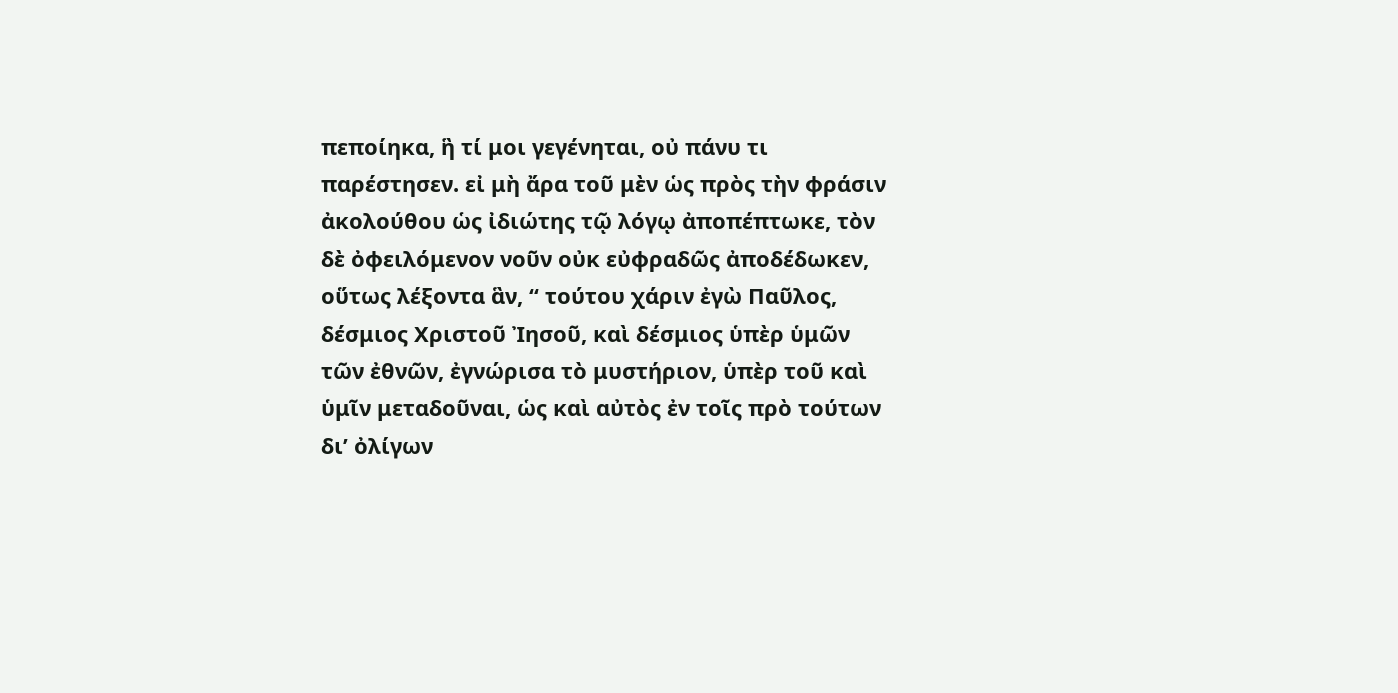πεποίηκα, ἣ τί μοι γεγένηται, οὐ πάνυ τι παρέστησεν. εἰ μὴ ἄρα τοῦ μὲν ὡς πρὸς τὴν φράσιν ἀκολούθου ὡς ἰδιώτης τῷ λόγῳ ἀποπέπτωκε, τὸν δὲ ὀφειλόμενον νοῦν οὐκ εὐφραδῶς ἀποδέδωκεν, οὕτως λέξοντα ἃν, “ τούτου χάριν ἐγὼ Παῦλος, δέσμιος Χριστοῦ Ἰησοῦ, καὶ δέσμιος ὑπὲρ ὑμῶν τῶν ἐθνῶν, ἐγνώρισα τὸ μυστήριον, ὑπὲρ τοῦ καὶ ὑμῖν μεταδοῦναι, ὡς καὶ αὐτὸς ἐν τοῖς πρὸ τούτων δι’ ὀλίγων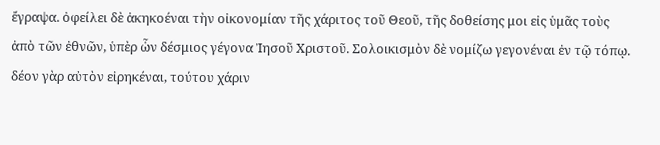ἔγραψα. ὀφείλει δὲ ἀκηκοέναι τὴν οἰκονομίαν τῆς χάριτος τοῦ Θεοῦ, τῆς δοθείσης μοι εἰς ὑμᾶς τοὺς ἀπὸ τῶν ἐθνῶν, ὑπὲρ ὧν δέσμιος γέγονα Ἰησοῦ Χριστοῦ. Σολοικισμὸν δὲ νομίζω γεγονέναι ἐν τῷ τόπῳ. δέον γὰρ αὐτὸν εἰρηκέναι, τούτου χάριν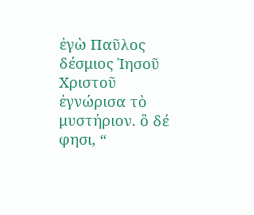ἐγὼ Παῦλος δέσμιος Ἰησοῦ Χριστοῦ ἐγνώρισα τὸ μυστήριον. ὃ δέ φησι, “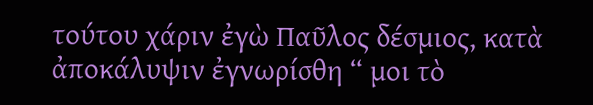τούτου χάριν ἐγὼ Παῦλος δέσμιος, κατὰ ἀποκάλυψιν ἐγνωρίσθη “ μοι τὸ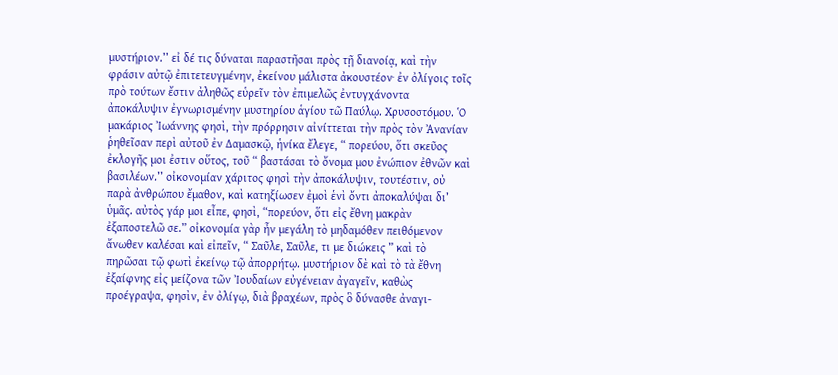μυστήριον.’’ εἰ δέ τις δύναται παραστῆσαι πρὸς τῇ διανοίᾳ, καὶ τὴν φράσιν αὐτῷ ἐπιτετευγμένην, ἐκείνου μάλιστα ἀκουστέον· ἐν ὀλίγοις τοῖς πρὸ τούτων ἔστιν ἀληθῶς εὑρεῖν τὸν ἐπιμελῶς ἐντυγχάνοντα ἀποκάλυψιν ἐγνωρισμένην μυστηρίου ἁγίου τῶ Παύλῳ. Χρυσοστόμου. Ὁ μακάριος Ἰωάννης φησὶ, τὴν πρόρρησιν αἰνίττεται τὴν πρὸς τὸν Ἀνανίαν ῥηθεῖσαν περὶ αὐτοῦ ἐν Δαμασκῷ, ἡνίκα ἔλεγε, “ πορεύου, ὅτι σκεῦος ἐκλογῆς μοι ἐστιν οὕτος, τοῦ “ βαστάσαι τὸ ὄνομα μου ἐνώπιον ἐθνῶν καὶ βασιλέων.’’ οἰκονομίαν χάριτος φησὶ τὴν ἀποκάλυψιν, τουτέστιν, οὐ παρὰ ἀνθρώπου ἔμαθον, καὶ κατηξίωσεν ἐμοὶ ἑνὶ ὄντι ἀποκαλύψαι δι’ ὑμᾶς. αὐτὸς γάρ μοι εἶπε, φησὶ, “πορεύον, ὅτι εἰς ἔθνη μακρὰν ἐξαποστελῶ σε.” οἰκονομία γὰρ ἦν μεγάλη τὸ μηδαμόθεν πειθόμενον ἄνωθεν καλέσαι καὶ εἰπεῖν, “ Σαῦλε, Σαῦλε, τι με διώκεις ” καὶ τὸ πηρῶσαι τῷ φωτὶ ἐκείνῳ τῷ ἀπορρήτῳ. μυστήριον δὲ καὶ τὸ τὰ ἔθνη ἐξαίφνης εἰς μείζονα τῶν Ἰουδαίων εὐγένειαν ἀγαγεῖν, καθὼς προέγραψα, φησὶν, ἐν ὀλίγῳ, διὰ βραχέων, πρὸς ὃ δύνασθε ἀναγι-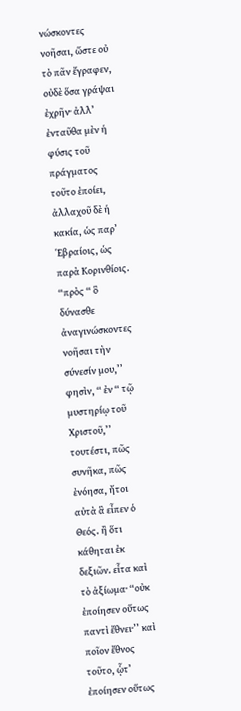νώσκοντες νοῆσαι, ὥστε οὐ τὸ πᾶν ἔγραφεν, οὐδὲ ὅσα γράψαι ἐχρῆν· ἀλλ’ ἐνταῦθα μὲν ἡ φύσις τοῦ πράγματος τοῦτο ἐποίει, ἀλλαχοῦ δὲ ἡ κακία, ὡς παρ’ Ἑβραίοις, ὡς παρὰ Κορινθίοις. “πρὸς “ ὃ δύνασθε ἀναγινώσκοντες νοῆσαι τὴν σύνεσίν μου,’’ φησὶν, “ ἐν “ τῷ μυστηρίῳ τοῦ Χριστοῦ,’’ τουτέστι, πῶς συνῆκα, πῶς ἐνόησα, ἤτοι αὐτὰ ἃ εἶπεν ὁ Θεός. ἢ ὅτι κάθηται ἐκ δεξιῶν. εἶτα καὶ τὸ ἀξίωμα· “οὐκ ἐποίησεν οὕτως παντὶ ἔθνει·’’ καὶ ποῖον ἔθνος τοῦτο, ᾧτ’ ἐποίησεν οὕτως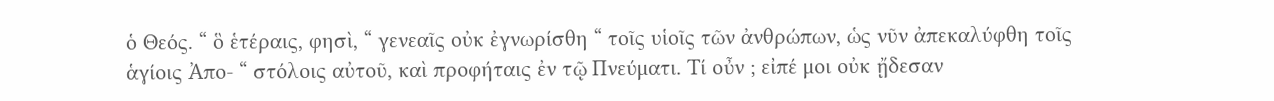ὁ Θεός. “ ὃ ἑτέραις, φησὶ, “ γενεαῖς οὐκ ἐγνωρίσθη “ τοῖς υἱοῖς τῶν ἀνθρώπων, ὡς νῦν ἀπεκαλύφθη τοῖς ἁγίοις Ἀπο- “ στόλοις αὐτοῦ, καὶ προφήταις ἐν τῷ Πνεύματι. Τί οὖν ; εἰπέ μοι οὐκ ᾔδεσαν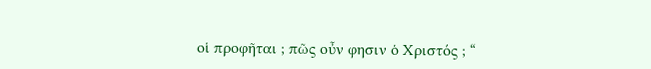οἱ προφῆται ; πῶς οὖν φησιν ὁ Χριστός ; “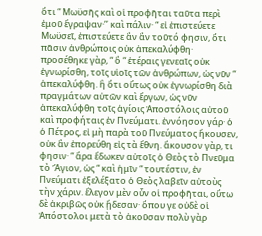ὅτι “ Μωϋσῆς καὶ οἱ προφῆται ταῦτα περὶ ἐμοῦ ἔγραψαν·’’ καὶ πάλιν· “ εἰ ἐπιστεύετε Μωϋσεῖ, ἐπιστεύετε ἂν ἂν τοῦτό φησιν, ὅτι πᾶσιν ἀνθρώποις οὐκ ἀπεκαλύφθη· προσέθηκε γὰρ, “ ὃ “ ἑτέραις γενεαῖς οὐκ ἐγνωρίσθη, τοῖς υἱοῖς τῶν ἀνθρώπων, ὡς νῦν “ ἀπεκαλύφθη. ἣ ὅτι οὕτως οὐκ ἐγνωρίσθη διὰ πραγμάτων αὐτῶν καὶ ἔργων, ὡς νῦν ἀπεκαλύφθη τοῖς ἁγίοις Ἀποστόλοις αὐτοῦ καὶ προφήταις ἐν Πνεύματι. ἐννόησον γάρ· ὁ ὁ Πέτρος, εἰ μὴ παρὰ τοῦ Πνεύματος ἤκουσεν, οὐκ ἃν ἐπορεύθη εἰς τὰ ἔθνη. ἄκουσον γὰρ, τι φησιν· “ ἄρα ἔδωκεν αὐτοῖς ὁ Θεὸς τὸ Πνεῦμα τὸ Ἅγιον, ὡς “ καὶ ἡμῖν “ τουτέστιν, ἐν Πνεύματι ἐξελέξατο ὁ Θεὸς λαβεῖν αὐτοὺς τὴν χάριν. ἔλεγον μὲν οὖν οἱ προφῆται, οὕτω δὲ ἀκριβῶς οὐκ ᾔδεσαν· ὅπου γε οὐδὲ οἱ Ἀπόστολοι μετὰ τὸ ἀκοῦσαν πολὺ γὰρ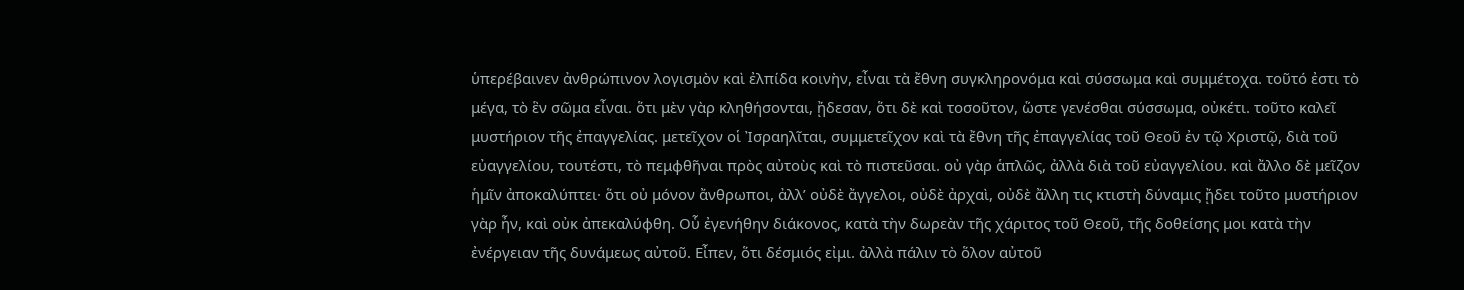ὑπερέβαινεν ἀνθρώπινον λογισμὸν καὶ ἐλπίδα κοινὴν, εἶναι τὰ ἔθνη συγκληρονόμα καὶ σύσσωμα καὶ συμμέτοχα. τοῦτό ἐστι τὸ μέγα, τὸ ἓν σῶμα εἶναι. ὅτι μὲν γὰρ κληθήσονται, ᾔδεσαν, ὅτι δὲ καὶ τοσοῦτον, ὥστε γενέσθαι σύσσωμα, οὐκέτι. τοῦτο καλεῖ μυστήριον τῆς ἐπαγγελίας. μετεῖχον οἱ Ἰσραηλῖται, συμμετεῖχον καὶ τὰ ἔθνη τῆς ἐπαγγελίας τοῦ Θεοῦ ἐν τῷ Χριστῷ, διὰ τοῦ εὐαγγελίου, τουτέστι, τὸ πεμφθῆναι πρὸς αὐτοὺς καὶ τὸ πιστεῦσαι. οὐ γὰρ ἁπλῶς, ἀλλὰ διὰ τοῦ εὐαγγελίου. καὶ ἄλλο δὲ μεῖζον ἡμῖν ἀποκαλύπτει· ὅτι οὐ μόνον ἄνθρωποι, ἀλλ’ οὐδὲ ἄγγελοι, οὐδὲ ἀρχαὶ, οὐδὲ ἄλλη τις κτιστὴ δύναμις ᾔδει τοῦτο μυστήριον γὰρ ἦν, καὶ οὐκ ἀπεκαλύφθη. Οὗ ἐγενήθην διάκονος, κατὰ τὴν δωρεὰν τῆς χάριτος τοῦ Θεοῦ, τῆς δοθείσης μοι κατὰ τὴν ἐνέργειαν τῆς δυνάμεως αὐτοῦ. Εἶπεν, ὅτι δέσμιός εἰμι. ἀλλὰ πάλιν τὸ ὅλον αὐτοῦ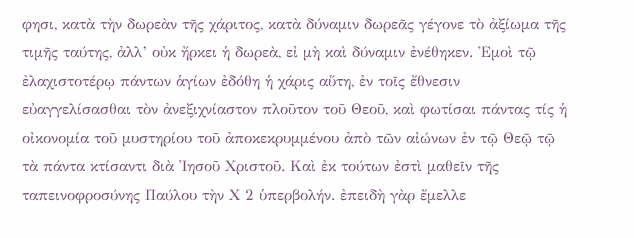φησι, κατὰ τὴν δωρεὰν τῆς χάριτος, κατὰ δύναμιν δωρεᾶς γέγονε τὸ ἀξίωμα τῆς τιμῆς ταύτης, ἀλλ’ οὐκ ἤρκει ἡ δωρεὰ, εἰ μὴ καὶ δύναμιν ἐνέθηκεν. Ἐμοὶ τῷ ἐλαχιστοτέρῳ πάντων ἁγίων ἐδόθη ἡ χάρις αὕτη, ἐν τοῖς ἔθνεσιν εὐαγγελίσασθαι τὸν ἀνεξιχνίαστον πλοῦτον τοῦ Θεοῦ, καὶ φωτίσαι πάντας τίς ἡ οἰκονομία τοῦ μυστηρίου τοῦ ἀποκεκρυμμένου ἀπὸ τῶν αἰώνων ἐν τῷ Θεῷ τῷ τὰ πάντα κτίσαντι διὰ Ἰησοῦ Χριστοῦ. Καὶ ἐκ τούτων ἐστὶ μαθεῖν τῆς ταπεινοφροσύνης Παύλου τὴν Χ 2 ὑπερβολήν. ἐπειδὴ γὰρ ἔμελλε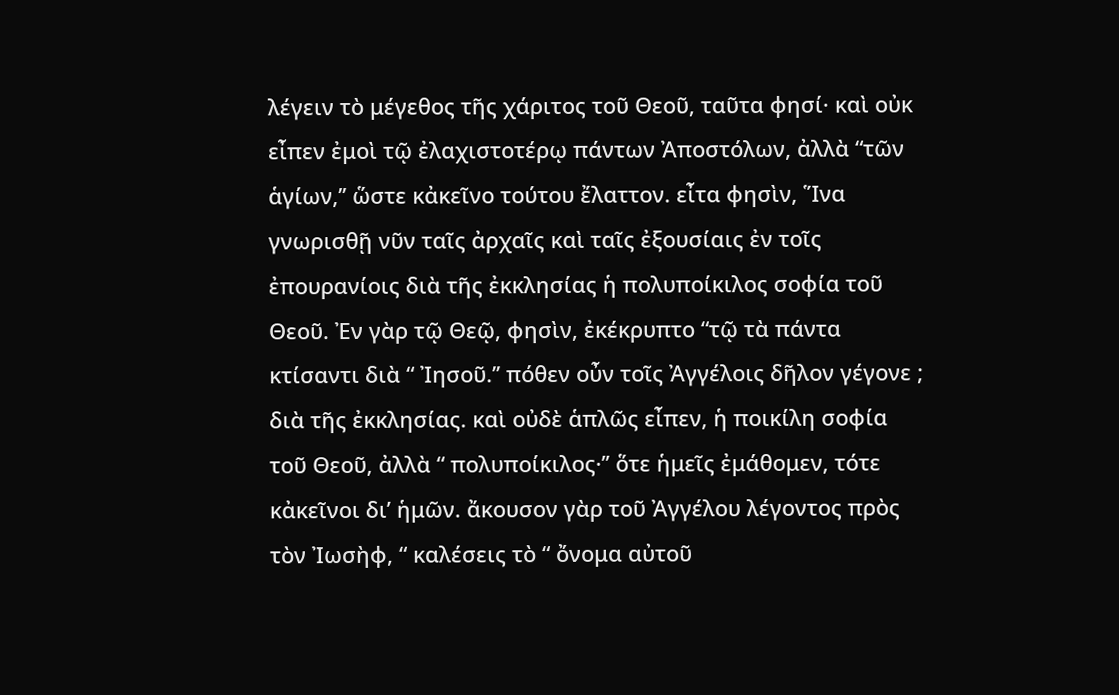λέγειν τὸ μέγεθος τῆς χάριτος τοῦ Θεοῦ, ταῦτα φησί· καὶ οὐκ εἶπεν ἐμοὶ τῷ ἐλαχιστοτέρῳ πάντων Ἀποστόλων, ἀλλὰ “τῶν ἁγίων,’’ ὥστε κἀκεῖνο τούτου ἔλαττον. εἶτα φησὶν, Ἵνα γνωρισθῇ νῦν ταῖς ἀρχαῖς καὶ ταῖς ἐξουσίαις ἐν τοῖς ἐπουρανίοις διὰ τῆς ἐκκλησίας ἡ πολυποίκιλος σοφία τοῦ Θεοῦ. Ἐν γὰρ τῷ Θεῷ, φησὶν, ἐκέκρυπτο “τῷ τὰ πάντα κτίσαντι διὰ “ Ἰησοῦ.’’ πόθεν οὖν τοῖς Ἀγγέλοις δῆλον γέγονε ; διὰ τῆς ἐκκλησίας. καὶ οὐδὲ ἁπλῶς εἶπεν, ἡ ποικίλη σοφία τοῦ Θεοῦ, ἀλλὰ “ πολυποίκιλος·’’ ὅτε ἡμεῖς ἐμάθομεν, τότε κἀκεῖνοι δι’ ἡμῶν. ἄκουσον γὰρ τοῦ Ἀγγέλου λέγοντος πρὸς τὸν Ἰωσὴφ, “ καλέσεις τὸ “ ὄνομα αὐτοῦ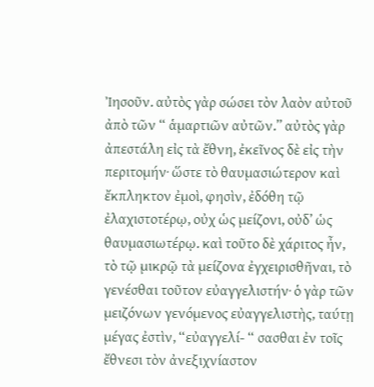Ἰησοῦν. αὐτὸς γὰρ σώσει τὸν λαὸν αὐτοῦ ἀπὸ τῶν “ ἁμαρτιῶν αὐτῶν.’’ αὐτὸς γὰρ ἀπεστάλη εἰς τὰ ἔθνη, ἐκεῖνος δὲ εἰς τὴν περιτομήν· ὥστε τὸ θαυμασιώτερον καὶ ἔκπληκτον ἐμοὶ, φησὶν, ἐδόθη τῷ ἐλαχιστοτέρῳ, οὐχ ὡς μείζονι, οὐδ’ ὡς θαυμασιωτέρῳ. καὶ τοῦτο δὲ χάριτος ἦν, τὸ τῷ μικρῷ τὰ μείζονα ἐγχειρισθῆναι, τὸ γενέσθαι τοῦτον εὐαγγελιστήν· ὁ γὰρ τῶν μειζόνων γενόμενος εὐαγγελιστὴς, ταύτῃ μέγας ἐστὶν, “εὐαγγελί- “ σασθαι ἐν τοῖς ἔθνεσι τὸν ἀνεξιχνίαστον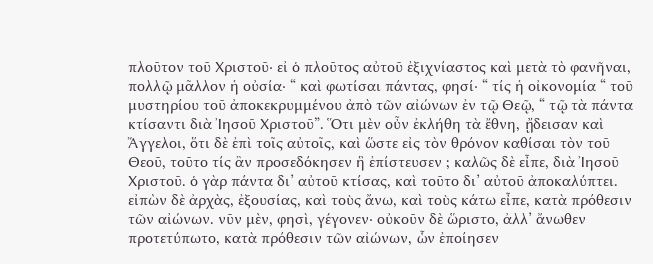πλοῦτον τοῦ Χριστοῦ· εἰ ὁ πλοῦτος αὐτοῦ ἐξιχνίαστος καὶ μετὰ τὸ φανῆναι, πολλῷ μᾶλλον ἡ οὐσία· “ καὶ φωτίσαι πάντας, φησί· “ τίς ἡ οἰκονομία “ τοῦ μυστηρίου τοῦ ἀποκεκρυμμένου ἀπὸ τῶν αἰώνων ἐν τῷ Θεῷ, “ τῷ τὰ πάντα κτίσαντι διὰ Ἰησοῦ Χριστοῦ”. Ὅτι μὲν οὖν ἐκλήθη τὰ ἔθνη, ᾔδεισαν καὶ Ἄγγελοι, ὅτι δὲ ἐπὶ τοῖς αὐτοῖς, καὶ ὥστε εἰς τὸν θρόνον καθίσαι τὸν τοῦ Θεοῦ, τοῦτο τίς ἂν προσεδόκησεν ἣ ἐπίστευσεν ; καλῶς δὲ εἶπε, διὰ Ἰησοῦ Χριστοῦ. ὁ γὰρ πάντα δι’ αὐτοῦ κτίσας, καὶ τοῦτο δι’ αὐτοῦ ἀποκαλύπτει. εἰπὼν δὲ ἀρχὰς, ἐξουσίας, καὶ τοὺς ἄνω, καὶ τοὺς κάτω εἶπε, κατὰ πρόθεσιν τῶν αἰώνων. νῦν μὲν, φησὶ, γέγονεν· οὐκοῦν δὲ ὥριστο, ἀλλ’ ἄνωθεν προτετύπωτο, κατὰ πρόθεσιν τῶν αἰώνων, ὧν ἐποίησεν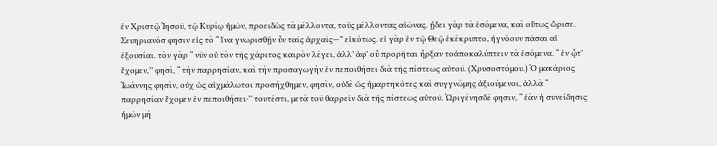ἐν Χριστῷ Ἰησοῦ, τῷ Κυρίῳ ἡμῶν, προειδὼς τὰ μέλλοντα, τοὺς μέλλοντας αἰῶνας. ᾔδει γὰρ τὰ ἐσόμενα, καὶ οὕτως ὥρισε. Σευηριανόσ φησιν εἰς τὸ “ ἵνα γνωρισθῇν ὗν ταῖς ἀρχαῖς—” εἰκότως. εἰ γὰρ ἐν τῷ Θεῷ ἐκέκρυπτο, ἠγνόουν πᾶσαι αἱ ἐξουσίαι. τὸν γὰρ “ νῦν οὐ τὸν τῆς χάριτος καιρὸν λέγει, ἀλλ’ ἀφ’ οὗ προρῆται ἦρξαν τοἀποκαλύπτειν τὰ ἐσόμενα. “ ἐν ᾧτ’ ἔχομεν,’’ φησὶ, “ τὴν παρρησίαν, καὶ τὴν προσαγωγὴν ἐν πεποιθήσει διὰ τῆς πίστεως αὐτοῦ. (Χρυσοστόμου.) Ὁ μακάριος Ἰωάννης φησὶν, οὐχ ὡς αἰχμάλωτοι προσήχθημεν, φησὶν, οὐδὲ ὡς ἡμαρτηκότες καὶ συγγνώμης ἀξιούμενοι, ἀλλὰ “ παρρησίαν ἔχομεν ἐν πεποιθήσει·’’ τουτέστι, μετὰ τοῦ θαρρεῖν διὰ τῆς πίστεως αὐτοῦ. Ὠριγένησδέ φησιν, “ ἐὰν ἡ συνείδησις ἡμῶν μὴ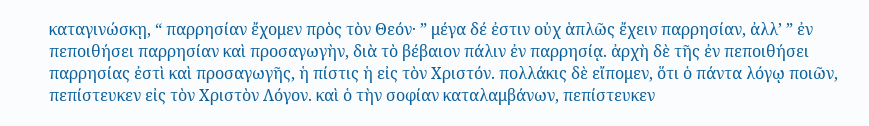καταγινώσκῃ, “ παρρησίαν ἔχομεν πρὸς τὸν Θεόν· ” μέγα δέ ἐστιν οὐχ ἁπλῶς ἔχειν παρρησίαν, ἀλλ’ ” ἐν πεποιθήσει παρρησίαν καὶ προσαγωγὴν, διὰ τὸ βέβαιον πάλιν ἐν παρρησίᾳ. ἀρχὴ δὲ τῆς ἐν πεποιθήσει παρρησίας ἐστὶ καὶ προσαγωγῆς, ἡ πίστις ἡ εἰς τὸν Χριστόν. πολλάκις δὲ εἴπομεν, ὅτι ὁ πάντα λόγῳ ποιῶν, πεπίστευκεν εἰς τὸν Χριστὸν Λόγον. καὶ ὁ τὴν σοφίαν καταλαμβάνων, πεπίστευκεν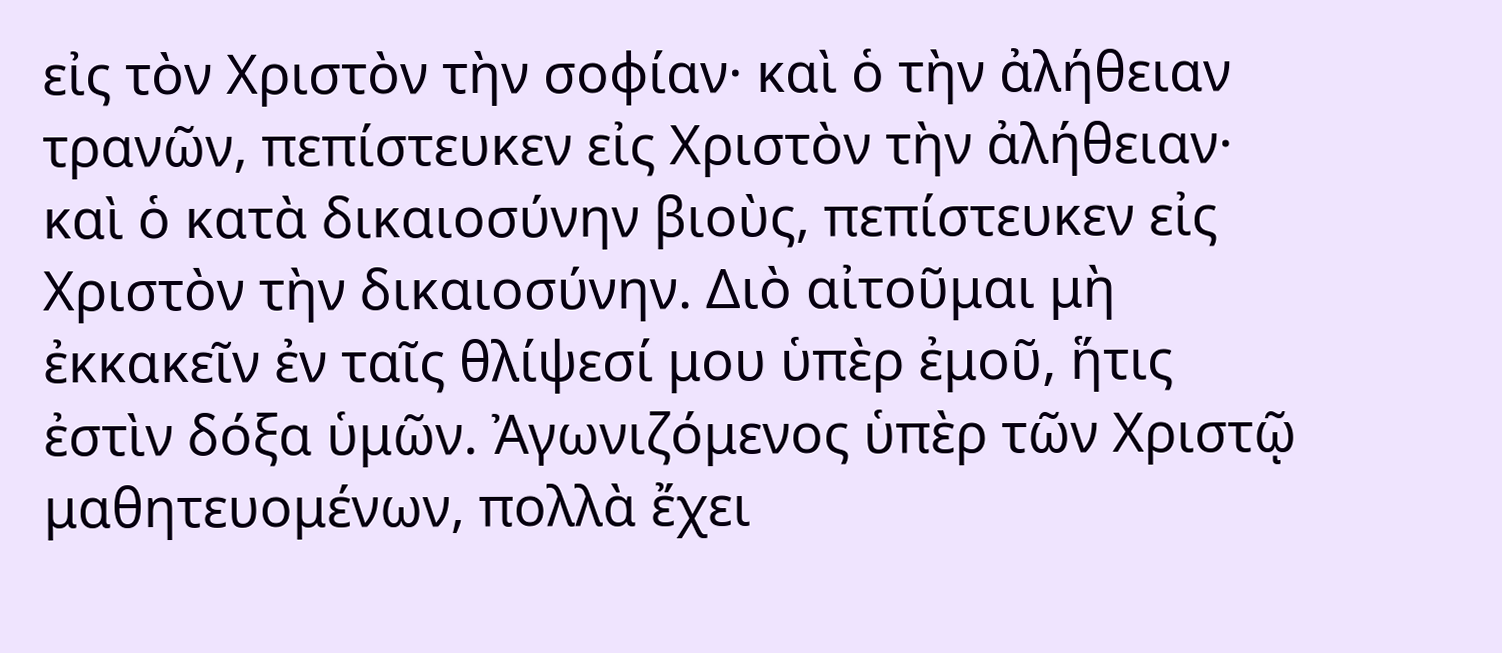εἰς τὸν Χριστὸν τὴν σοφίαν· καὶ ὁ τὴν ἀλήθειαν τρανῶν, πεπίστευκεν εἰς Χριστὸν τὴν ἀλήθειαν· καὶ ὁ κατὰ δικαιοσύνην βιοὺς, πεπίστευκεν εἰς Χριστὸν τὴν δικαιοσύνην. Διὸ αἰτοῦμαι μὴ ἐκκακεῖν ἐν ταῖς θλίψεσί μου ὑπὲρ ἐμοῦ, ἥτις ἐστὶν δόξα ὑμῶν. Ἀγωνιζόμενος ὑπὲρ τῶν Χριστῷ μαθητευομένων, πολλὰ ἔχει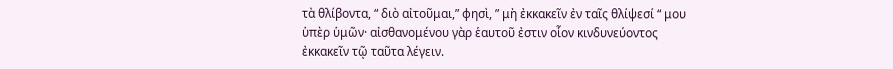τὰ θλίβοντα, “ διὸ αἰτοῦμαι,” φησὶ, ” μὴ ἐκκακεῖν ἐν ταῖς θλίψεσί “ μου ὑπὲρ ὑμῶν· αἰσθανομένου γὰρ ἑαυτοῦ ἐστιν οἷον κινδυνεύοντος ἐκκακεῖν τῷ ταῦτα λέγειν.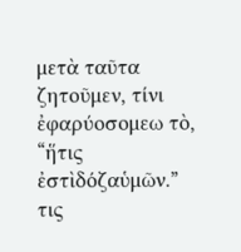μετὰ ταῦτα ζητοῦμεν, τίνι ἐφαρύοσομεω τὸ, “ἥτις ἐστὶδόζαὑμῶν.” τις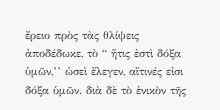ἔρειο πρὸς τὰς θλίψεις ἀποδέδωκε, τὸ “ ἥτις ἐστὶ δόξα ὑμῶν,’’ ὡσεὶ ἔλεγεν, αἵτινές εἰσι δόξα ὑμῶν. διὰ δὲ τὸ ἑνικὸν τῆς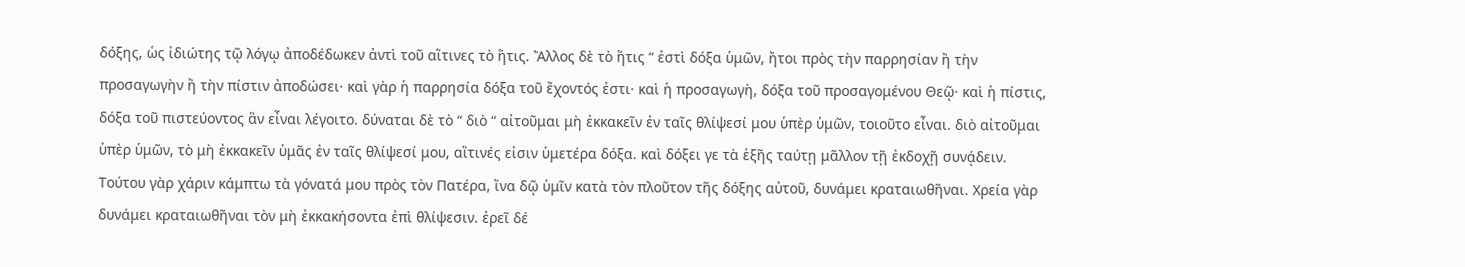δόξης, ὡς ἰδιώτης τῷ λόγῳ ἀποδέδωκεν ἀντὶ τοῦ αἵτινες τὸ ἥτις. Ἄλλος δὲ τὸ ἥτις “ ἐστὶ δόξα ὑμῶν, ἤτοι πρὸς τὴν παρρησίαν ἢ τὴν προσαγωγὴν ἢ τὴν πίστιν ἀποδώσει· καὶ γὰρ ἡ παρρησία δόξα τοῦ ἔχοντός ἐστι· καὶ ἡ προσαγωγὴ, δόξα τοῦ προσαγομένου Θεῷ· καὶ ἡ πίστις, δόξα τοῦ πιστεύοντος ἃν εἶναι λέγοιτο. δύναται δὲ τὸ “ διὸ “ αἰτοῦμαι μὴ ἐκκακεῖν ἐν ταῖς θλίψεσί μου ὑπὲρ ὑμῶν, τοιοῦτο εἶναι. διὸ αἰτοῦμαι ὑπὲρ ὑμῶν, τὸ μὴ ἐκκακεῖν ὑμᾶς ἐν ταῖς θλίψεσί μου, αἵτινές εἰσιν ὑμετέρα δόξα. καὶ δόξει γε τὰ ἑξῆς ταύτῃ μᾶλλον τῇ ἐκδοχῇ συνᾴδειν. Τούτου γὰρ χάριν κάμπτω τὰ γόνατά μου πρὸς τὸν Πατέρα, ἵνα δῷ ὑμῖν κατὰ τὸν πλοῦτον τῆς δόξης αὐτοῦ, δυνάμει κραταιωθῆναι. Χρεία γὰρ δυνάμει κραταιωθῆναι τὸν μὴ ἐκκακήσοντα ἐπὶ θλίψεσιν. ἐρεῖ δέ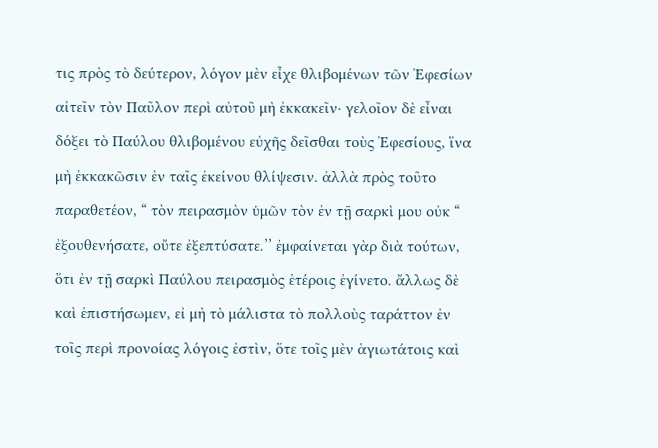τις πρὸς τὸ δεύτερον, λόγον μὲν εἶχε θλιβομένων τῶν Ἐφεσίων αἰτεῖν τὸν Παῦλον περὶ αὐτοῦ μὴ ἐκκακεῖν· γελοῖον δὲ εἶναι δόξει τὸ Παύλου θλιβομένου εὐχῆς δεῖσθαι τοὺς Ἐφεσίους, ἵνα μὴ ἐκκακῶσιν ἐν ταῖς ἐκείνου θλίψεσιν. ἀλλὰ πρὸς τοῦτο παραθετέον, “ τὸν πειρασμὸν ὑμῶν τὸν ἐν τῇ σαρκὶ μου οὐκ “ ἐξουθενήσατε, οὔτε ἐξεπτύσατε.’’ ἐμφαίνεται γὰρ διὰ τούτων, ὅτι ἐν τῇ σαρκὶ Παύλου πειρασμὸς ἑτέροις ἐγίνετο. ἄλλως δὲ καὶ ἐπιστήσωμεν, εἰ μὴ τὸ μάλιστα τὸ πολλοὺς ταράττον ἐν τοῖς περὶ προνοίας λόγοις ἐστὶν, ὅτε τοῖς μὲν ἁγιωτάτοις καὶ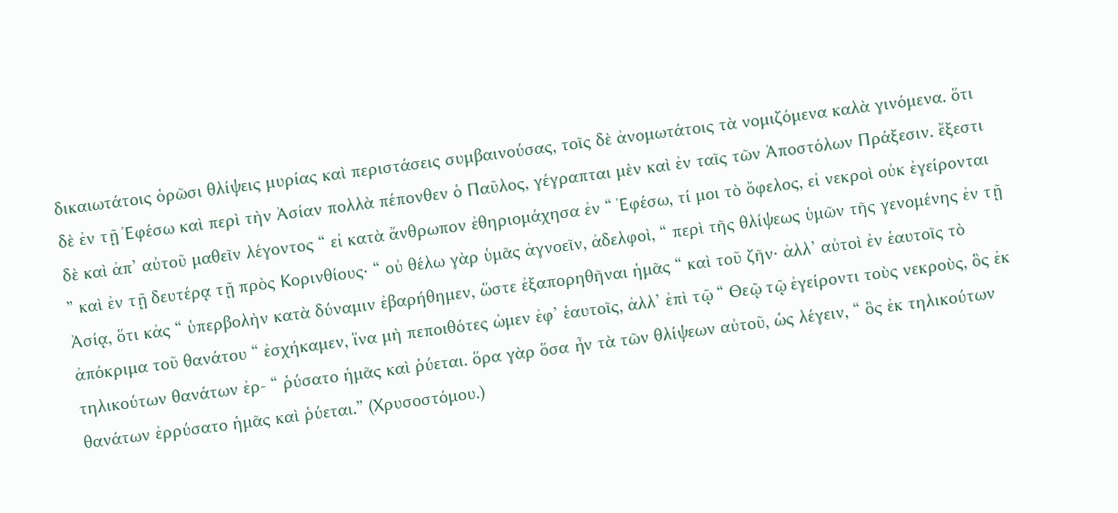δικαιωτάτοις ὁρῶσι θλίψεις μυρίας καὶ περιστάσεις συμβαινούσας, τοῖς δὲ ἀνομωτάτοις τὰ νομιζόμενα καλὰ γινόμενα. ὅτι δὲ ἐν τῇ Ἐφέσω καὶ περὶ τὴν Ἀσίαν πολλὰ πέπονθεν ὁ Παῦλος, γέγραπται μὲν καὶ ἐν ταῖς τῶν Ἀποστόλων Πράξεσιν. ἔξεστι δὲ καὶ ἀπ’ αὐτοῦ μαθεῖν λέγοντος “ εἰ κατὰ ἄνθρωπον ἐθηριομάχησα ἐν “ Ἐφέσω, τί μοι τὸ ὄφελος, εἰ νεκροὶ οὐκ ἐγείρονται ” καὶ ἐν τῇ δευτέρᾳ τῇ πρὸς Κορινθίους· “ οὐ θέλω γὰρ ὑμᾶς ἀγνοεῖν, ἀδελφοὶ, “ περὶ τῆς θλίψεως ὑμῶν τῆς γενομένης ἐν τῇ Ἀσίᾳ, ὅτι κἀς “ ὑπερβολὴν κατὰ δύναμιν ἐβαρήθημεν, ὥστε ἐξαπορηθῆναι ἡμᾶς “ καὶ τοῦ ζῆν· ἀλλ’ αὐτοὶ ἐν ἑαυτοῖς τὸ ἀπόκριμα τοῦ θανάτου “ ἐσχήκαμεν, ἵνα μὴ πεποιθότες ὠμεν ἐφ’ ἑαυτοῖς, ἀλλ’ ἐπὶ τῷ “ Θεῷ τῷ ἐγείροντι τοὺς νεκροὺς, ὃς ἐκ τηλικούτων θανάτων ἐρ- “ ῥύσατο ἡμᾶς καὶ ῥύεται. ὅρα γὰρ ὅσα ἦν τὰ τῶν θλίψεων αὐτοῦ, ὡς λέγειν, “ ὃς ἐκ τηλικούτων θανάτων ἐρρύσατο ἡμᾶς καὶ ῥύεται.” (Χρυσοστόμου.)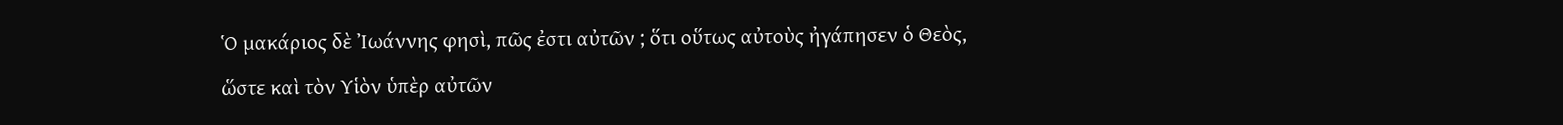Ὁ μακάριος δὲ Ἰωάννης φησὶ, πῶς ἐστι αὐτῶν ; ὅτι οὕτως αὐτοὺς ἠγάπησεν ὁ Θεὸς, ὥστε καὶ τὸν Υἱὸν ὑπὲρ αὐτῶν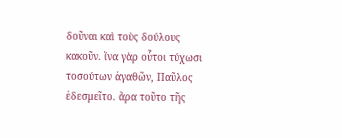δοῦναι καὶ τοὺς δούλους κακοῦν. ἵνα γὰρ οὗτοι τύχωσι τοσούτων ἀγαθῶν, Παῦλος ἐδεσμεῖτο. ἄρα τοῦτο τῆς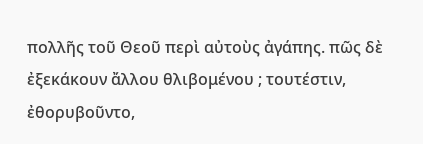πολλῆς τοῦ Θεοῦ περὶ αὐτοὺς ἀγάπης. πῶς δὲ ἐξεκάκουν ἄλλου θλιβομένου ; τουτέστιν, ἐθορυβοῦντο,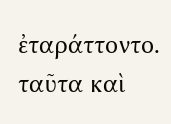ἐταράττοντο. ταῦτα καὶ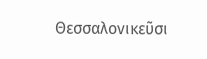Θεσσαλονικεῦσι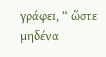γράφει, “ ὥστε μηδένα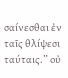σαίνεσθαι ἐν ταῖς θλίψεσι ταύταις.” οὐ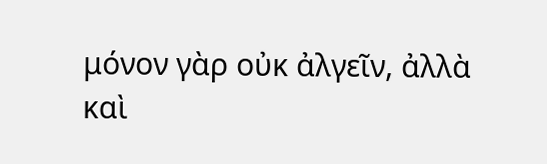μόνον γὰρ οὐκ ἀλγεῖν, ἀλλὰ καὶ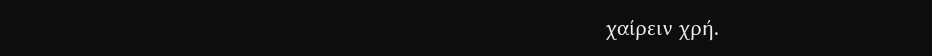χαίρειν χρή.